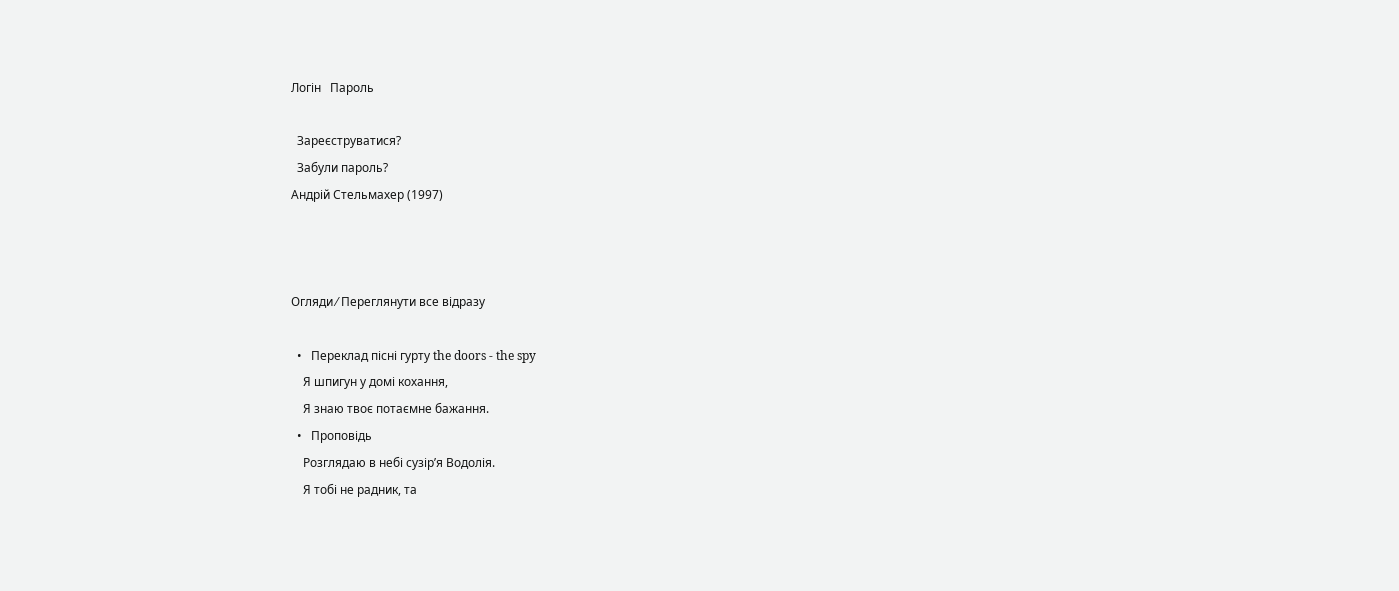Логін   Пароль

  Зареєструватися?
  Забули пароль?
Андрій Стельмахер (1997)



Огляди ⁄ Переглянути все відразу

  •   Переклад пісні гурту the doors - the spy
    Я шпигун у домі кохання,
    Я знаю твоє потаємне бажання.
  •   Проповідь
    Розглядаю в небі сузір’я Водолія.
    Я тобі не радник, та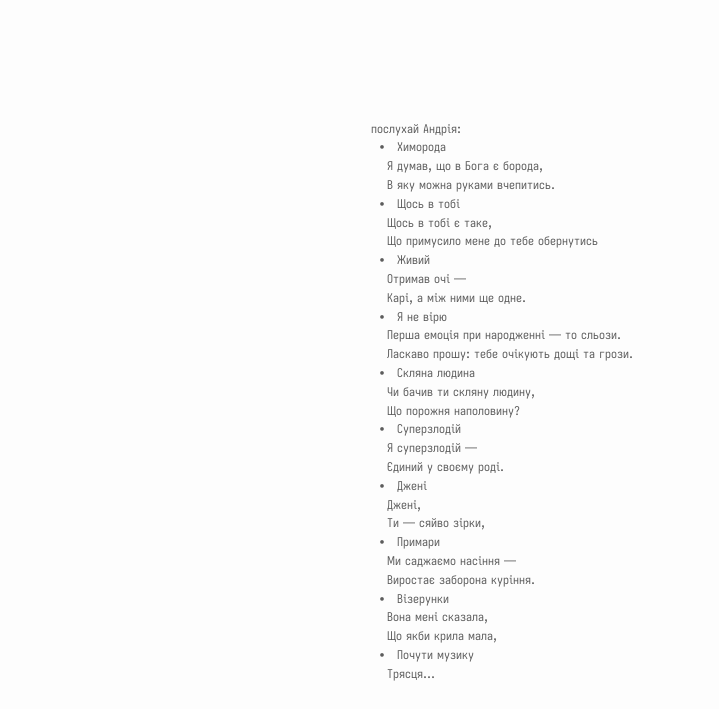послухай Андрія:
  •   Химорода
    Я думав, що в Бога є борода,
    В яку можна руками вчепитись.
  •   Щось в тобі
    Щось в тобі є таке,
    Що примусило мене до тебе обернутись
  •   Живий
    Отримав очі —
    Карі, а між ними ще одне.
  •   Я не вірю
    Перша емоція при народженні — то сльози.
    Ласкаво прошу: тебе очікують дощі та грози.
  •   Скляна людина
    Чи бачив ти скляну людину,
    Що порожня наполовину?
  •   Суперзлодій
    Я суперзлодій —
    Єдиний у своєму роді.
  •   Джені
    Джені,
    Ти — сяйво зірки,
  •   Примари
    Ми саджаємо насіння —
    Виростає заборона куріння.
  •   Візерунки
    Вона мені сказала,
    Що якби крила мала,
  •   Почути музику
    Трясця…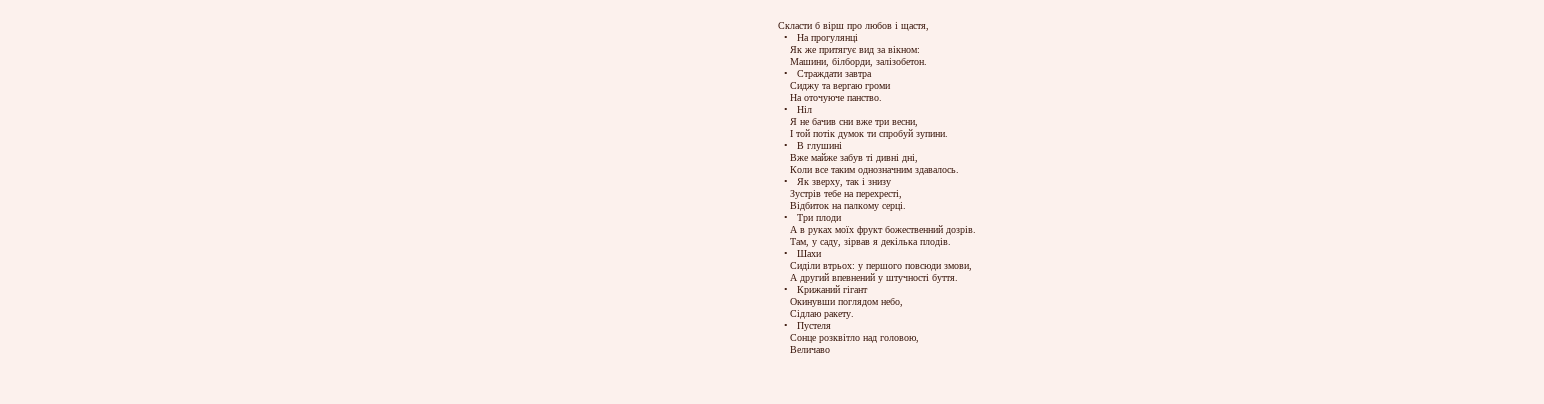Скласти б вірш про любов і щастя,
  •   На прогулянці
    Як же притягує вид за вікном:
    Машини, білборди, залізобетон.
  •   Страждати завтра
    Сиджу та вергаю громи
    На оточуюче панство.
  •   Ніл
    Я не бачив сни вже три весни,
    І той потік думок ти спробуй зупини.
  •   В глушині
    Вже майже забув ті дивні дні,
    Коли все таким однозначним здавалось.
  •   Як зверху, так і знизу
    Зустрів тебе на перехресті,
    Відбиток на палкому серці.
  •   Три плоди
    А в руках моїх фрукт божественний дозрів.
    Там, у саду, зірвав я декілька плодів.
  •   Шахи
    Сиділи втрьох: у першого повсюди змови,
    А другий впевнений у штучності буття.
  •   Крижаний гігант
    Окинувши поглядом небо,
    Сідлаю ракету.
  •   Пустеля
    Сонце розквітло над головою,
    Величаво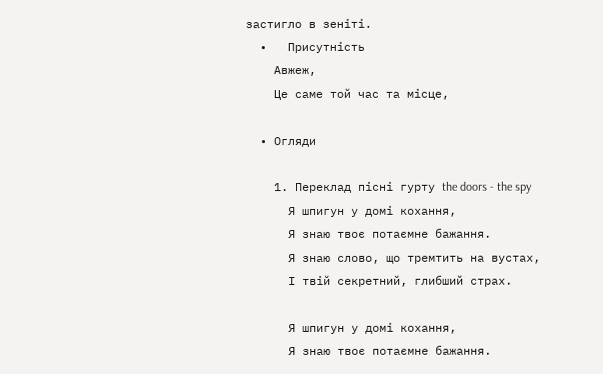застигло в зеніті.
  •   Присутність
    Авжеж,
    Це саме той час та місце,

  • Огляди

    1. Переклад пісні гурту the doors - the spy
      Я шпигун у домі кохання,
      Я знаю твоє потаємне бажання.
      Я знаю слово, що тремтить на вустах,
      І твій секретний, глибший страх.

      Я шпигун у домі кохання,
      Я знаю твоє потаємне бажання.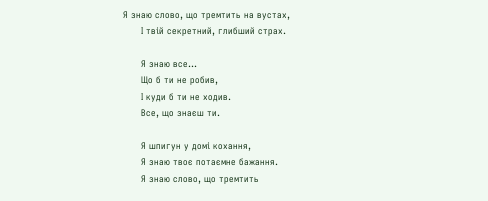Я знаю слово, що тремтить на вустах,
      І твій секретний, глибший страх.

      Я знаю все...
      Що б ти не робив,
      І куди б ти не ходив.
      Все, що знаєш ти.

      Я шпигун у домі кохання,
      Я знаю твоє потаємне бажання.
      Я знаю слово, що тремтить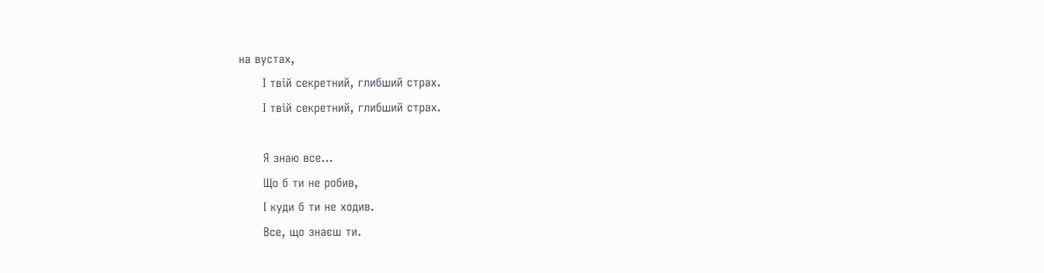на вустах,
      І твій секретний, глибший страх.
      І твій секретний, глибший страх.

      Я знаю все...
      Що б ти не робив,
      І куди б ти не ходив.
      Все, що знаєш ти.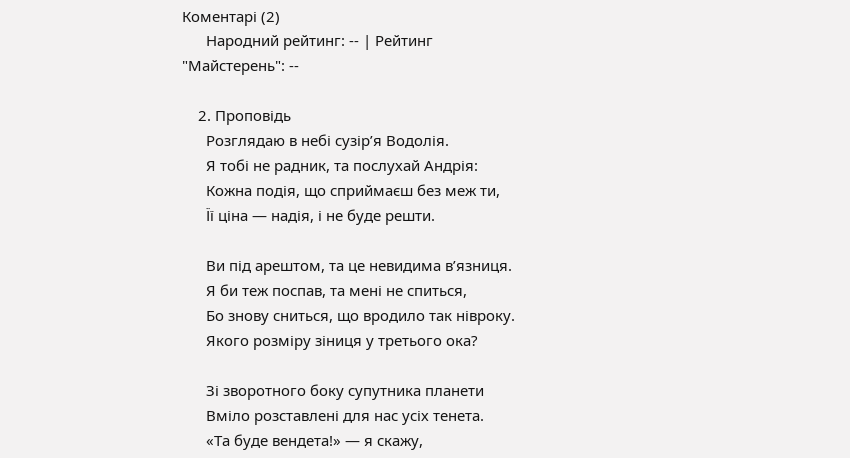Коментарі (2)
      Народний рейтинг: -- | Рейтинг "Майстерень": --

    2. Проповідь
      Розглядаю в небі сузір’я Водолія.
      Я тобі не радник, та послухай Андрія:
      Кожна подія, що сприймаєш без меж ти,
      Її ціна — надія, і не буде решти.

      Ви під арештом, та це невидима в’язниця.
      Я би теж поспав, та мені не спиться,
      Бо знову сниться, що вродило так нівроку.
      Якого розміру зіниця у третього ока?

      Зі зворотного боку супутника планети
      Вміло розставлені для нас усіх тенета.
      «Та буде вендета!» — я скажу,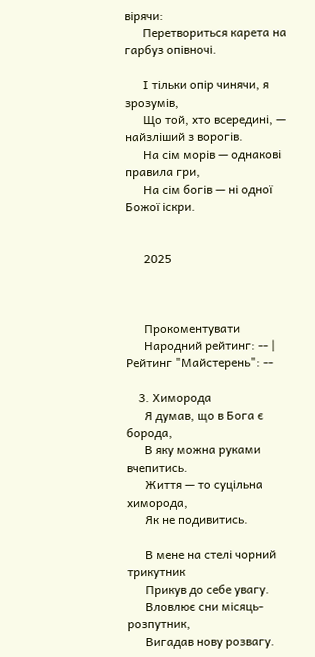вірячи:
      Перетвориться карета на гарбуз опівночі.

      І тільки опір чинячи, я зрозумів,
      Що той, хто всередині, — найзліший з ворогів.
      На сім морів — однакові правила гри,
      На сім богів — ні одної Божої іскри.


      2025



      Прокоментувати
      Народний рейтинг: -- | Рейтинг "Майстерень": --

    3. Химорода
      Я думав, що в Бога є борода,
      В яку можна руками вчепитись.
      Життя — то суцільна химорода,
      Як не подивитись.

      В мене на стелі чорний трикутник
      Прикув до себе увагу.
      Вловлює сни місяць-розпутник,
      Вигадав нову розвагу.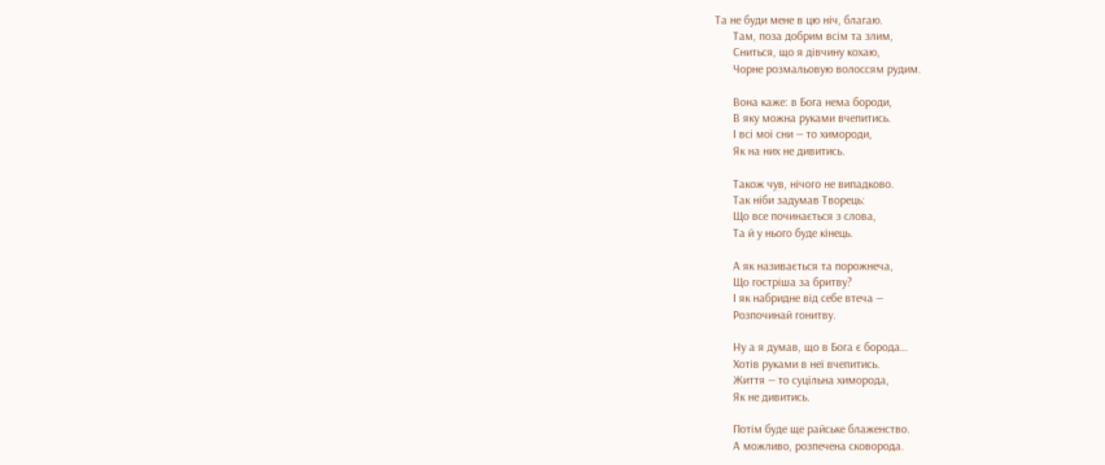Та не буди мене в цю ніч, благаю.
      Там, поза добрим всім та злим,
      Сниться, що я дівчину кохаю,
      Чорне розмальовую волоссям рудим.

      Вона каже: в Бога нема бороди,
      В яку можна руками вчепитись.
      І всі мої сни — то химороди,
      Як на них не дивитись.

      Також чув, нічого не випадково.
      Так ніби задумав Творець:
      Що все починається з слова,
      Та й у нього буде кінець.

      А як називається та порожнеча,
      Що гостріша за бритву?
      І як набридне від себе втеча —
      Розпочинай гонитву.

      Ну а я думав, що в Бога є борода…
      Хотів руками в неї вчепитись.
      Життя — то суцільна химорода,
      Як не дивитись.

      Потім буде ще райське блаженство.
      А можливо, розпечена сковорода.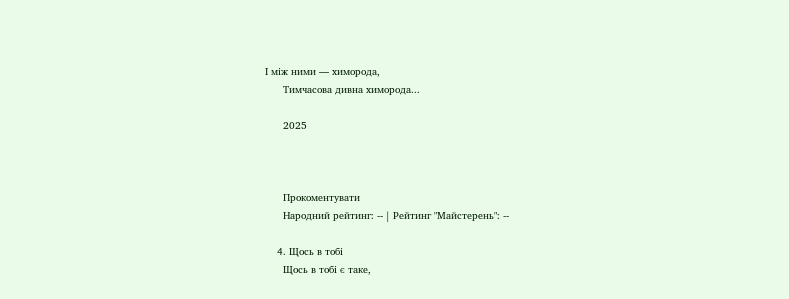І між ними — химорода,
      Тимчасова дивна химорода...

      2025



      Прокоментувати
      Народний рейтинг: -- | Рейтинг "Майстерень": --

    4. Щось в тобі
      Щось в тобі є таке,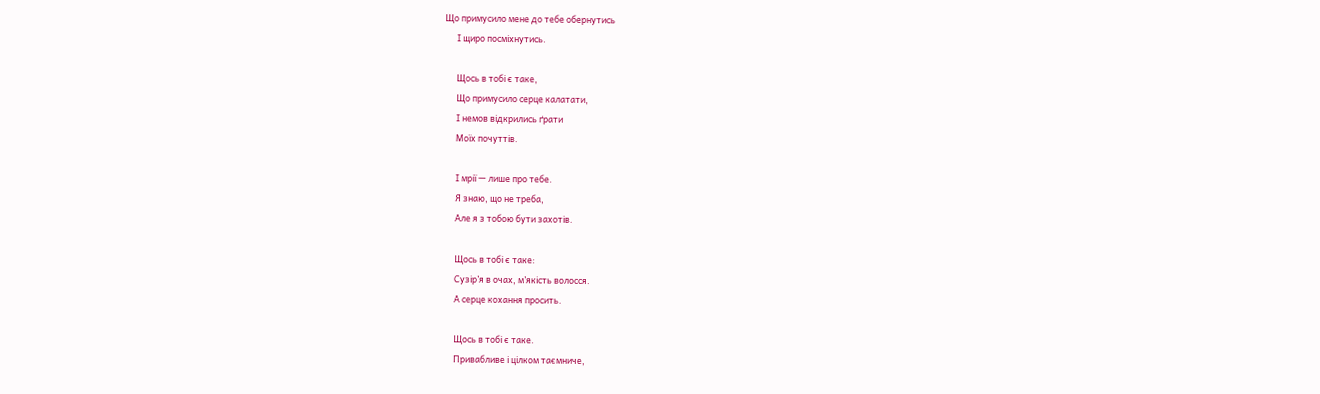Що примусило мене до тебе обернутись
      І щиро посміхнутись.

      Щось в тобі є таке,
      Що примусило серце калатати,
      І немов відкрились ґрати
      Моїх почуттів.

      І мрії — лише про тебе.
      Я знаю, що не треба,
      Але я з тобою бути захотів.

      Щось в тобі є таке:
      Сузір’я в очах, м’якість волосся.
      А серце кохання просить.

      Щось в тобі є таке.
      Привабливе і цілком таємниче,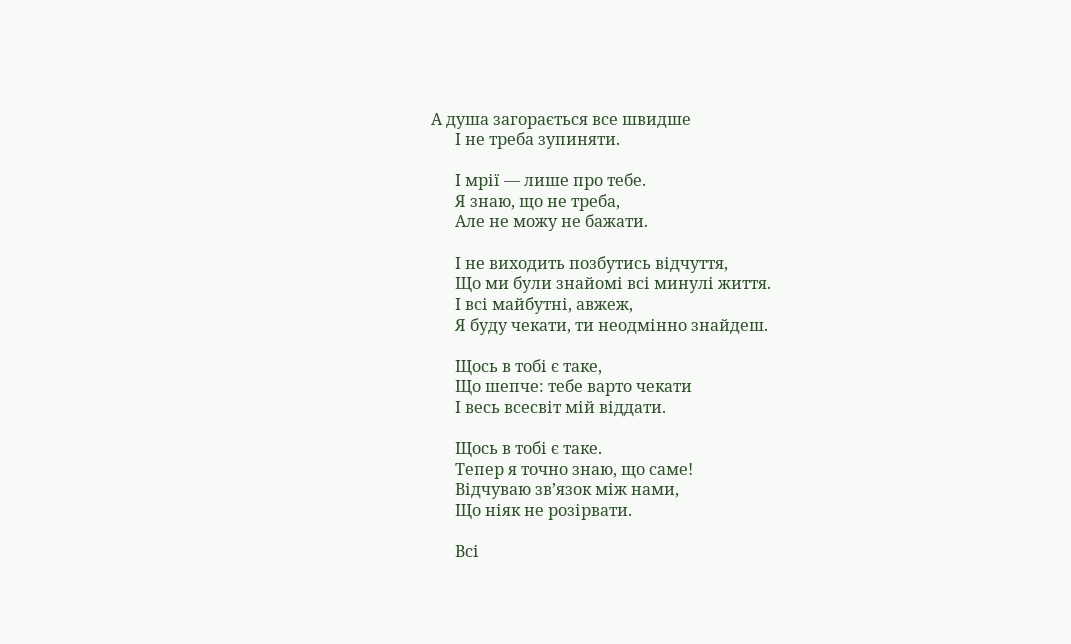А душа загорається все швидше
      І не треба зупиняти.

      І мрії — лише про тебе.
      Я знаю, що не треба,
      Але не можу не бажати.

      І не виходить позбутись відчуття,
      Що ми були знайомі всі минулі життя.
      І всі майбутні, авжеж,
      Я буду чекати, ти неодмінно знайдеш.

      Щось в тобі є таке,
      Що шепче: тебе варто чекати
      І весь всесвіт мій віддати.

      Щось в тобі є таке.
      Тепер я точно знаю, що саме!
      Відчуваю зв’язок між нами,
      Що ніяк не розірвати.

      Всі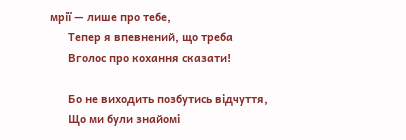мрії — лише про тебе,
      Тепер я впевнений, що треба
      Вголос про кохання сказати!

      Бо не виходить позбутись відчуття,
      Що ми були знайомі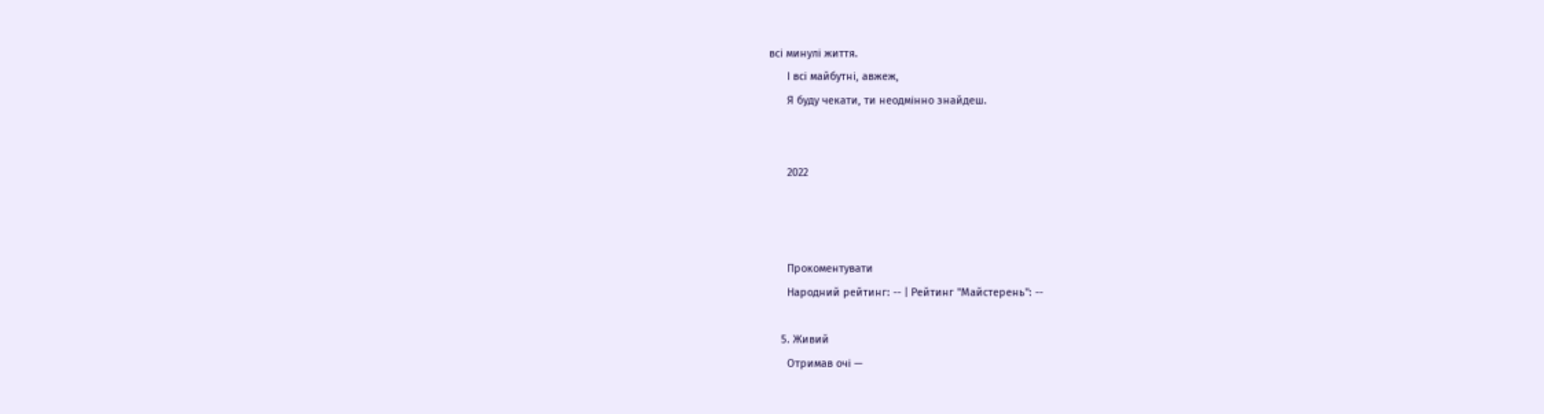всі минулі життя.
      І всі майбутні, авжеж,
      Я буду чекати, ти неодмінно знайдеш.


      2022



      Прокоментувати
      Народний рейтинг: -- | Рейтинг "Майстерень": --

    5. Живий
      Отримав очі —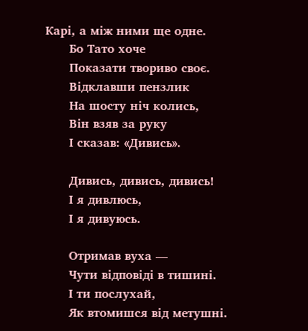Карі, а між ними ще одне.
      Бо Тато хоче
      Показати твориво своє.
      Відклавши пензлик
      На шосту ніч колись,
      Він взяв за руку
      І сказав: «Дивись».

      Дивись, дивись, дивись!
      І я дивлюсь,
      І я дивуюсь.

      Отримав вуха —
      Чути відповіді в тишині.
      І ти послухай,
      Як втомишся від метушні.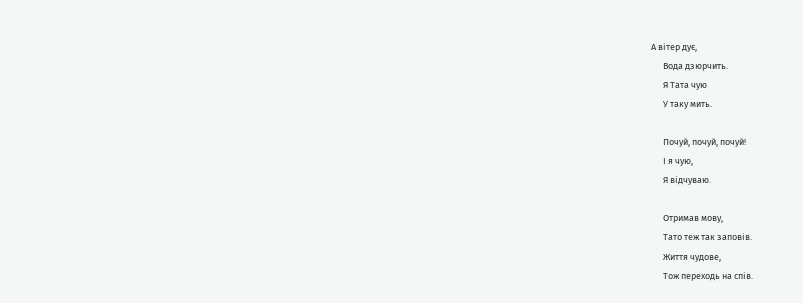А вітер дує,
      Вода дзюрчить.
      Я Тата чую
      У таку мить.

      Почуй, почуй, почуй!
      І я чую,
      Я відчуваю.

      Отримав мову,
      Тато теж так заповів.
      Життя чудове,
      Тож переходь на спів.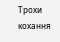Трохи кохання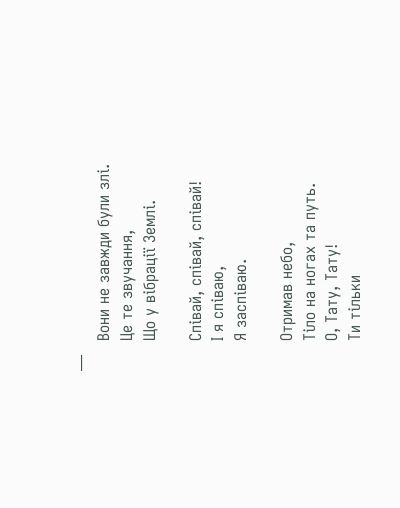—
      Вони не завжди були злі.
      Це те звучання,
      Що у вібрації Землі.

      Співай, співай, співай!
      І я співаю,
      Я заспіваю.

      Отримав небо,
      Тіло на ногах та путь.
      О, Тату, Тату!
      Ти тільки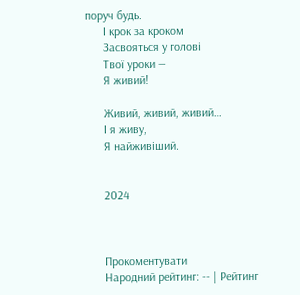поруч будь.
      І крок за кроком
      Засвояться у голові
      Твої уроки —
      Я живий!

      Живий, живий, живий…
      І я живу,
      Я найживіший.


      2024



      Прокоментувати
      Народний рейтинг: -- | Рейтинг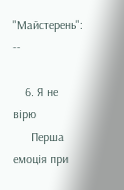"Майстерень": --

    6. Я не вірю
      Перша емоція при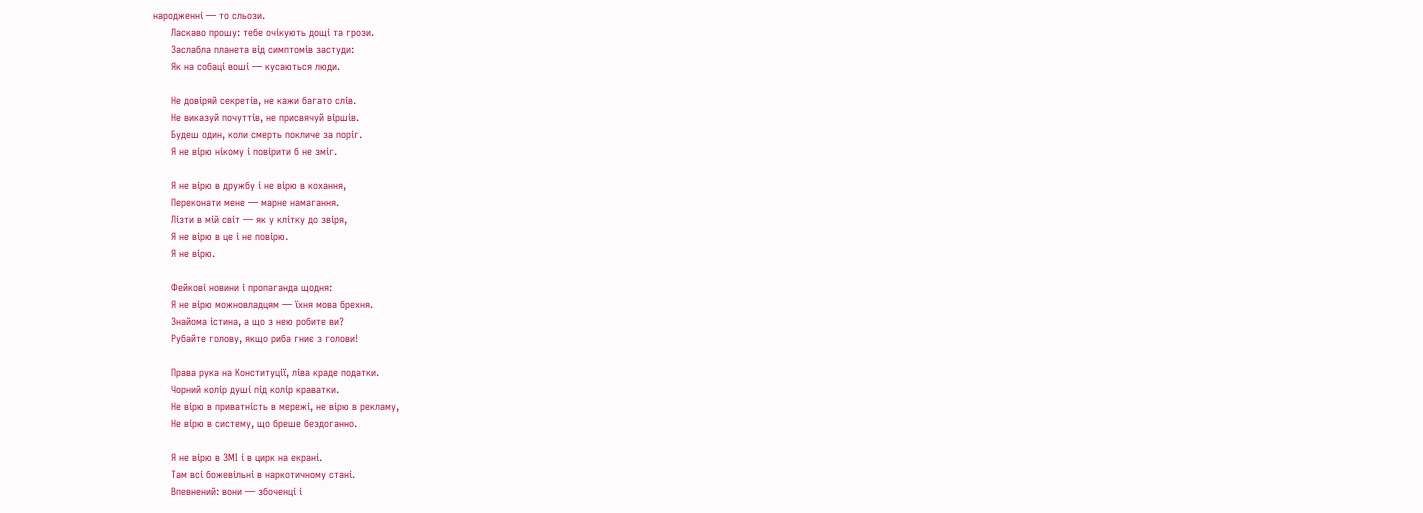народженні — то сльози.
      Ласкаво прошу: тебе очікують дощі та грози.
      Заслабла планета від симптомів застуди:
      Як на собаці воші — кусаються люди.

      Не довіряй секретів, не кажи багато слів.
      Не виказуй почуттів, не присвячуй віршів.
      Будеш один, коли смерть покличе за поріг.
      Я не вірю нікому і повірити б не зміг.

      Я не вірю в дружбу і не вірю в кохання,
      Переконати мене — марне намагання.
      Лізти в мій світ — як у клітку до звіря,
      Я не вірю в це і не повірю.
      Я не вірю.

      Фейкові новини і пропаганда щодня:
      Я не вірю можновладцям — їхня мова брехня.
      Знайома істина, а що з нею робите ви?
      Рубайте голову, якщо риба гниє з голови!

      Права рука на Конституції, ліва краде податки.
      Чорний колір душі під колір краватки.
      Не вірю в приватність в мережі, не вірю в рекламу,
      Не вірю в систему, що бреше бездоганно.

      Я не вірю в ЗМІ і в цирк на екрані.
      Там всі божевільні в наркотичному стані.
      Впевнений: вони — збоченці і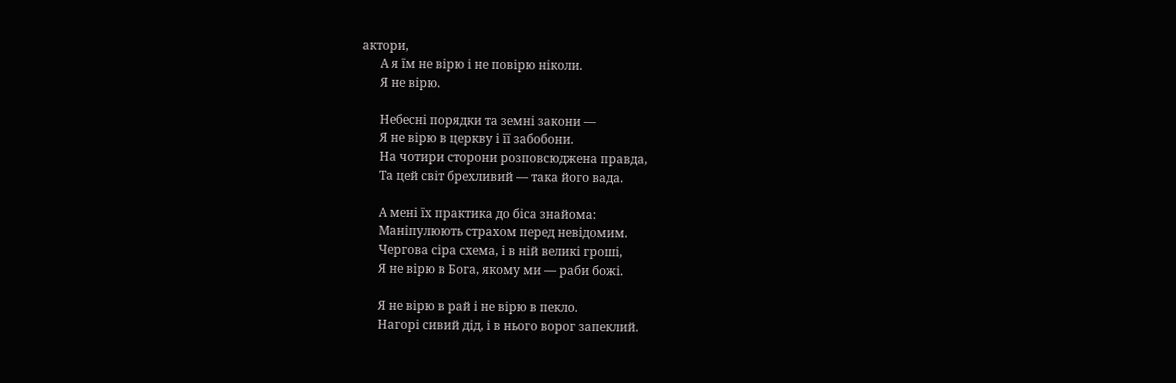актори,
      А я їм не вірю і не повірю ніколи.
      Я не вірю.

      Небесні порядки та земні закони —
      Я не вірю в церкву і її забобони.
      На чотири сторони розповсюджена правда,
      Та цей світ брехливий — така його вада.

      А мені їх практика до біса знайома:
      Маніпулюють страхом перед невідомим.
      Чергова сіра схема, і в ній великі гроші,
      Я не вірю в Бога, якому ми — раби божі.

      Я не вірю в рай і не вірю в пекло.
      Нагорі сивий дід, і в нього ворог запеклий.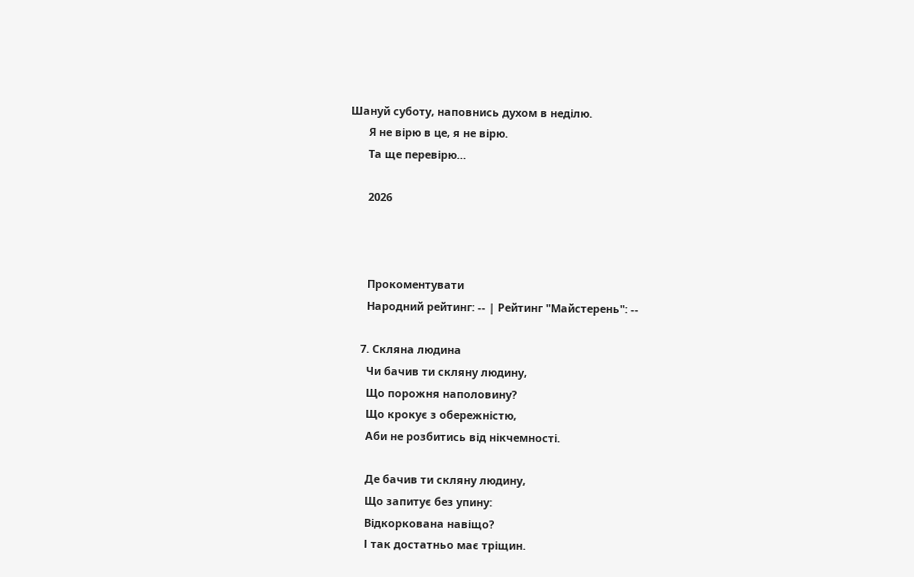Шануй суботу, наповнись духом в неділю.
      Я не вірю в це, я не вірю.
      Та ще перевірю…

      2026



      Прокоментувати
      Народний рейтинг: -- | Рейтинг "Майстерень": --

    7. Скляна людина
      Чи бачив ти скляну людину,
      Що порожня наполовину?
      Що крокує з обережністю,
      Аби не розбитись від нікчемності.

      Де бачив ти скляну людину,
      Що запитує без упину:
      Відкоркована навіщо?
      І так достатньо має тріщин.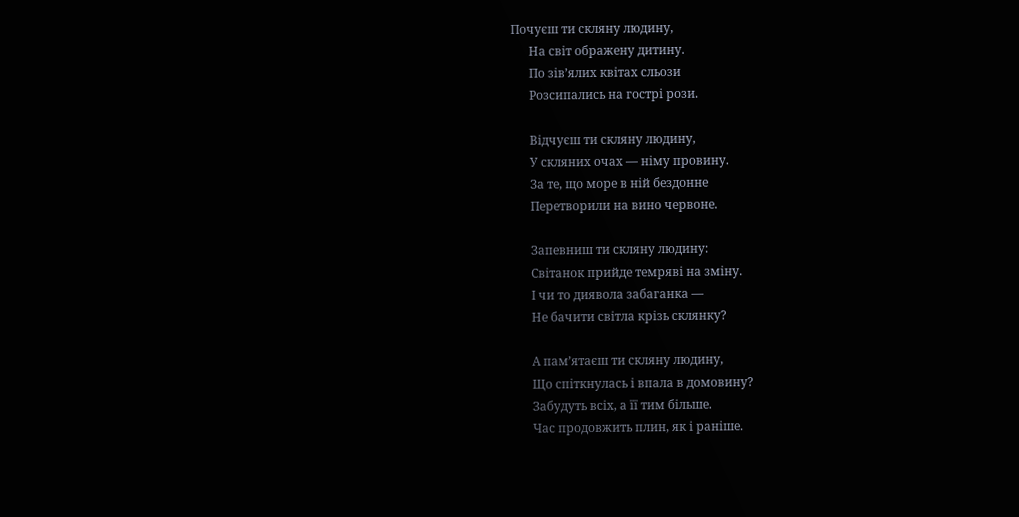Почуєш ти скляну людину,
      На світ ображену дитину.
      По зів’ялих квітах сльози
      Розсипались на гострі рози.

      Відчуєш ти скляну людину,
      У скляних очах — німу провину.
      За те, що море в ній бездонне
      Перетворили на вино червоне.

      Запевниш ти скляну людину:
      Світанок прийде темряві на зміну.
      І чи то диявола забаганка —
      Не бачити світла крізь склянку?

      А пам’ятаєш ти скляну людину,
      Що спіткнулась і впала в домовину?
      Забудуть всіх, а її тим більше.
      Час продовжить плин, як і раніше.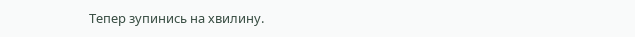Тепер зупинись на хвилину.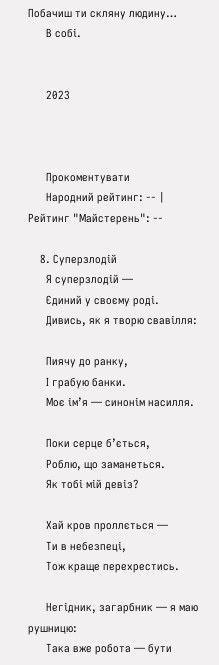Побачиш ти скляну людину…
      В собі.


      2023



      Прокоментувати
      Народний рейтинг: -- | Рейтинг "Майстерень": --

    8. Суперзлодій
      Я суперзлодій —
      Єдиний у своєму роді.
      Дивись, як я творю свавілля:

      Пиячу до ранку,
      І грабую банки.
      Моє ім’я — синонім насилля.

      Поки серце б’ється,
      Роблю, що заманеться.
      Як тобі мій девіз?

      Хай кров проллється —
      Ти в небезпеці,
      Тож краще перехрестись.

      Негідник, загарбник — я маю рушницю:
      Така вже робота — бути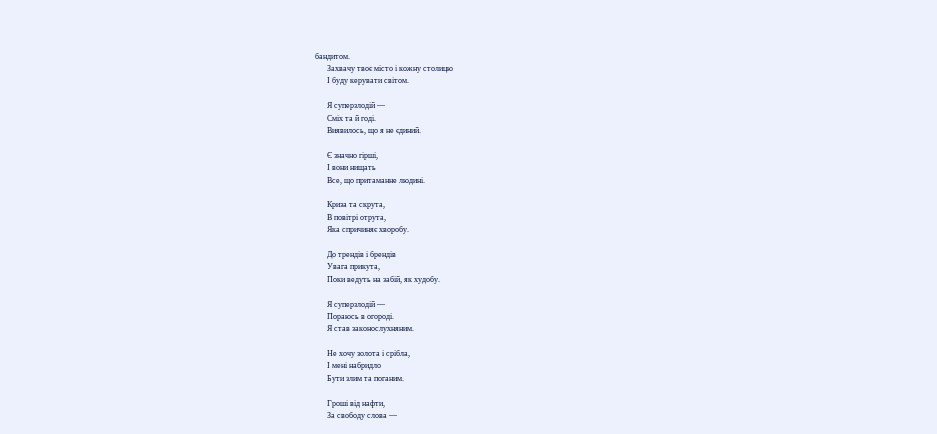бандитом.
      Захвачу твоє місто і кожну столицю
      І буду керувати світом.

      Я суперзлодій —
      Сміх та й годі.
      Виявилось, що я не єдиний.

      Є значно гірші,
      І вони нищать
      Все, що притаманне людині.

      Криза та скрута,
      В повітрі отрута,
      Яка спричиняє хворобу.

      До трендів і брендів
      Увага прикута,
      Поки ведуть на забій, як худобу.

      Я суперзлодій —
      Пораюсь в огороді.
      Я став законослухняним.

      Не хочу золота і срібла,
      І мені набридло
      Бути злим та поганим.

      Гроші від нафти,
      За свободу слова —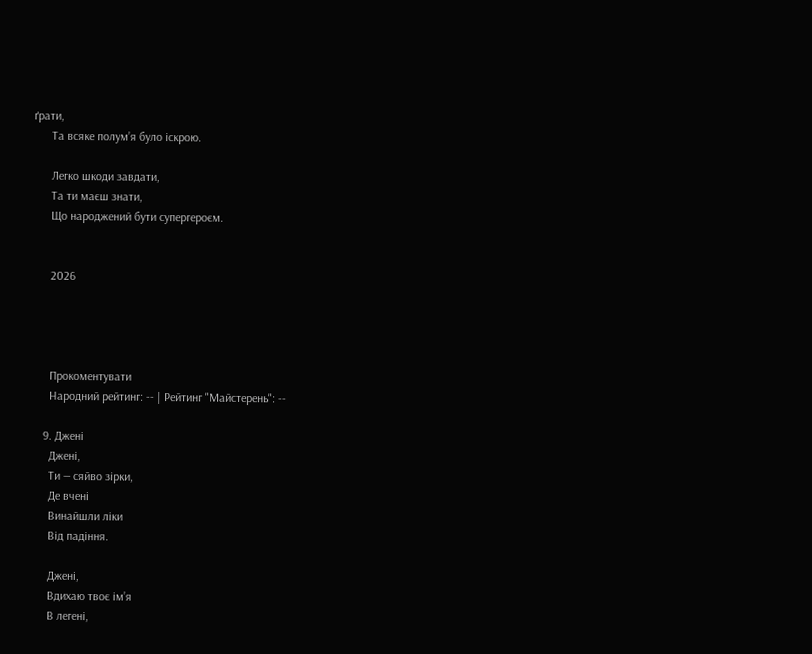ґрати,
      Та всяке полум’я було іскрою.

      Легко шкоди завдати,
      Та ти маєш знати,
      Що народжений бути супергероєм.


      2026




      Прокоментувати
      Народний рейтинг: -- | Рейтинг "Майстерень": --

    9. Джені
      Джені,
      Ти — сяйво зірки,
      Де вчені
      Винайшли ліки
      Від падіння.

      Джені,
      Вдихаю твоє ім’я
      В легені,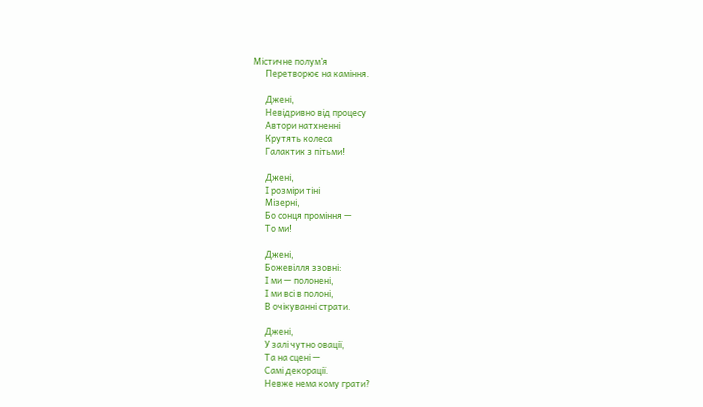Містичне полум’я
      Перетворює на каміння.

      Джені,
      Невідривно від процесу
      Автори натхненні
      Крутять колеса
      Галактик з пітьми!

      Джені,
      І розміри тіні
      Мізерні,
      Бо сонця проміння —
      То ми!

      Джені,
      Божевілля ззовні:
      І ми — полонені,
      І ми всі в полоні,
      В очікуванні страти.

      Джені,
      У залі чутно овації,
      Та на сцені —
      Самі декорації.
      Невже нема кому грати?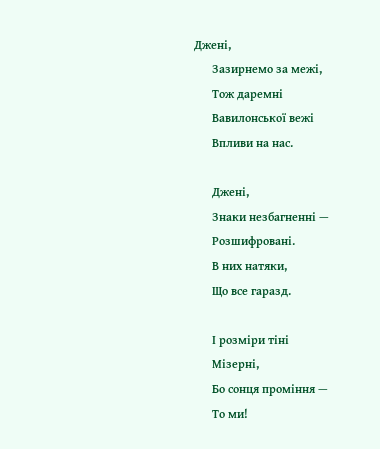Джені,
      Зазирнемо за межі,
      Тож даремні
      Вавилонської вежі
      Впливи на нас.

      Джені,
      Знаки незбагненні —
      Розшифровані.
      В них натяки,
      Що все гаразд.

      І розміри тіні
      Мізерні,
      Бо сонця проміння —
      То ми!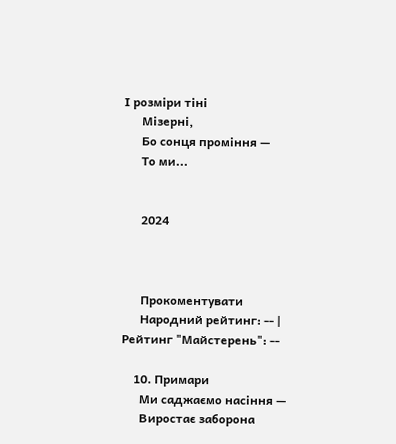І розміри тіні
      Мізерні,
      Бо сонця проміння —
      То ми...


      2024



      Прокоментувати
      Народний рейтинг: -- | Рейтинг "Майстерень": --

    10. Примари
      Ми саджаємо насіння —
      Виростає заборона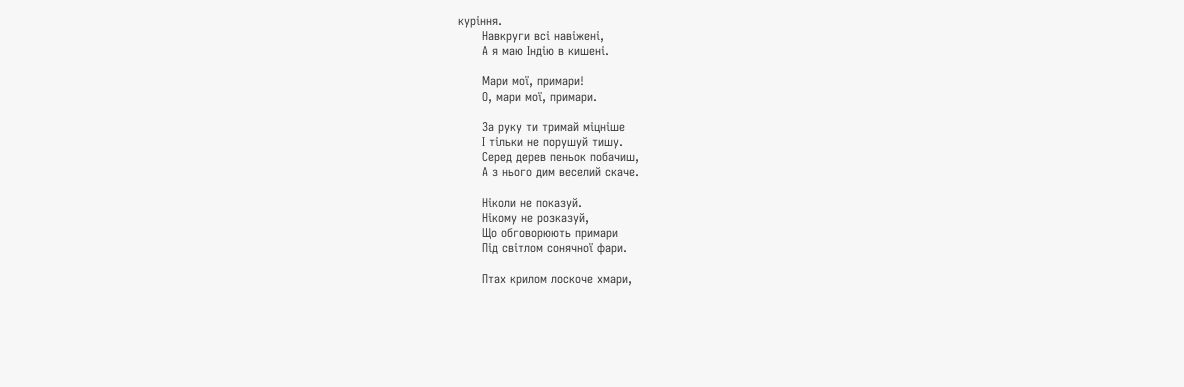куріння.
      Навкруги всі навіжені,
      А я маю Індію в кишені.

      Мари мої, примари!
      О, мари мої, примари.

      За руку ти тримай міцніше
      І тільки не порушуй тишу.
      Серед дерев пеньок побачиш,
      А з нього дим веселий скаче.

      Ніколи не показуй.
      Нікому не розказуй,
      Що обговорюють примари
      Під світлом сонячної фари.

      Птах крилом лоскоче хмари,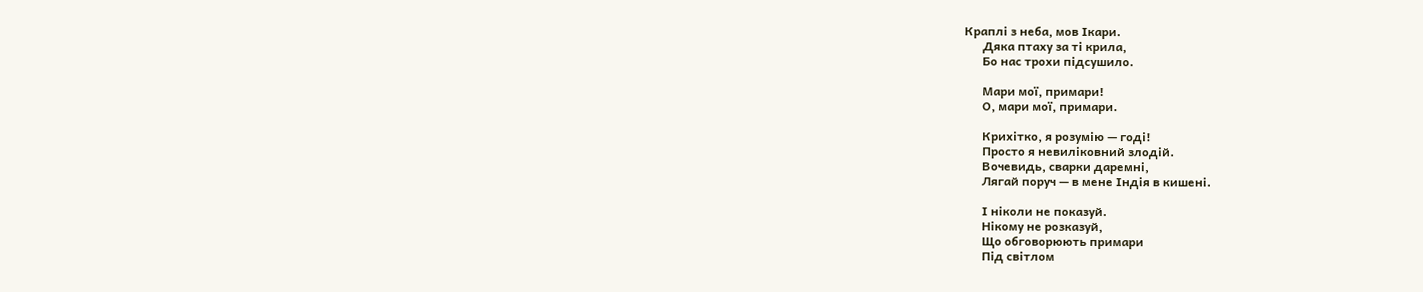Краплі з неба, мов Ікари.
      Дяка птаху за ті крила,
      Бо нас трохи підсушило.

      Мари мої, примари!
      О, мари мої, примари.

      Крихітко, я розумію — годі!
      Просто я невиліковний злодій.
      Вочевидь, сварки даремні,
      Лягай поруч — в мене Індія в кишені.

      І ніколи не показуй.
      Нікому не розказуй,
      Що обговорюють примари
      Під світлом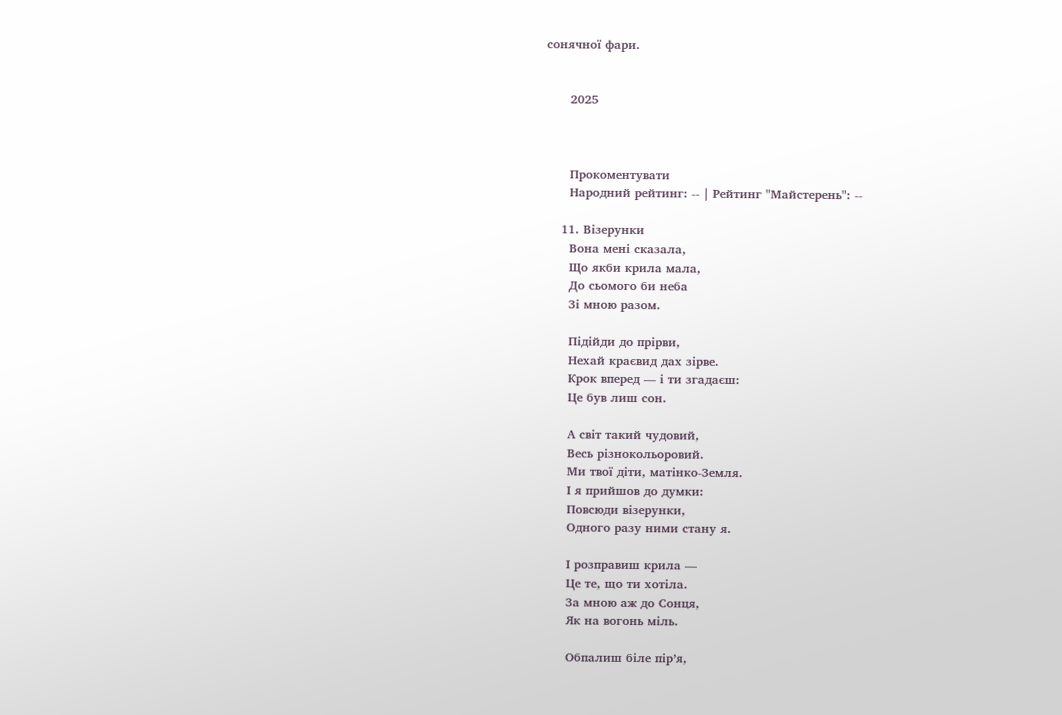сонячної фари.


      2025



      Прокоментувати
      Народний рейтинг: -- | Рейтинг "Майстерень": --

    11. Візерунки
      Вона мені сказала,
      Що якби крила мала,
      До сьомого би неба
      Зі мною разом.

      Підійди до прірви,
      Нехай краєвид дах зірве.
      Крок вперед — і ти згадаєш:
      Це був лиш сон.

      А світ такий чудовий,
      Весь різнокольоровий.
      Ми твої діти, матінко-Земля.
      І я прийшов до думки:
      Повсюди візерунки,
      Одного разу ними стану я.

      І розправиш крила —
      Це те, що ти хотіла.
      За мною аж до Сонця,
      Як на вогонь міль.

      Обпалиш біле пір’я,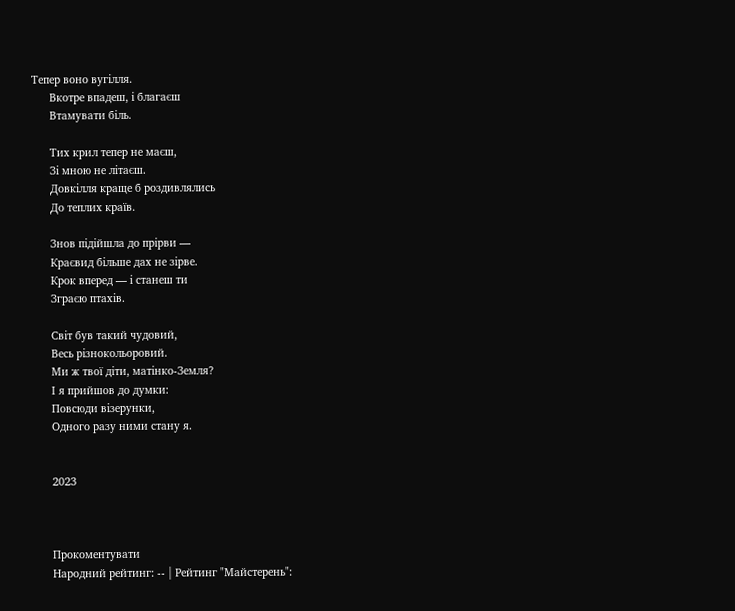Тепер воно вугілля.
      Вкотре впадеш, і благаєш
      Втамувати біль.

      Тих крил тепер не маєш,
      Зі мною не літаєш.
      Довкілля краще б роздивлялись
      До теплих країв.

      Знов підійшла до прірви —
      Краєвид більше дах не зірве.
      Крок вперед — і станеш ти
      Зграєю птахів.

      Світ був такий чудовий,
      Весь різнокольоровий.
      Ми ж твої діти, матінко-Земля?
      І я прийшов до думки:
      Повсюди візерунки,
      Одного разу ними стану я.


      2023



      Прокоментувати
      Народний рейтинг: -- | Рейтинг "Майстерень":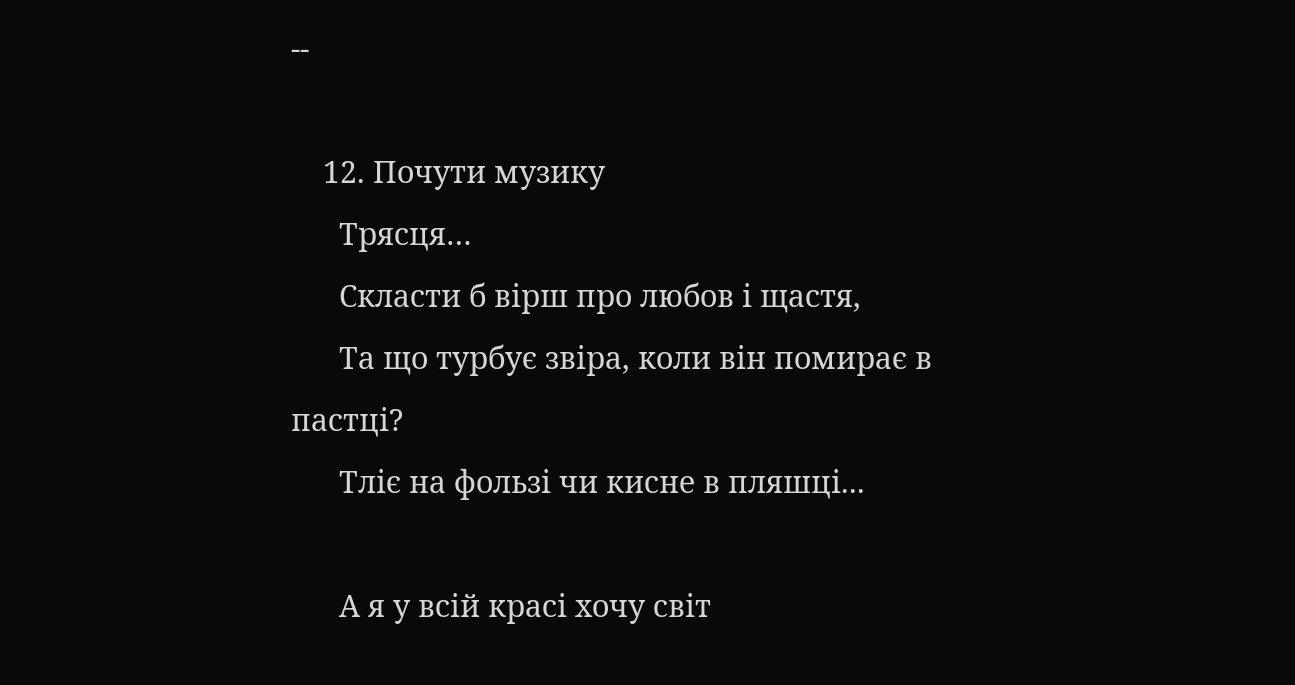--

    12. Почути музику
      Трясця…
      Скласти б вірш про любов і щастя,
      Та що турбує звіра, коли він помирає в пастці?
      Тліє на фользі чи кисне в пляшці...

      А я у всій красі хочу світ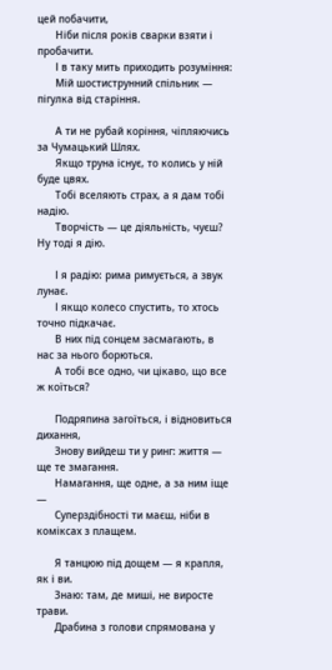цей побачити,
      Ніби після років сварки взяти і пробачити.
      І в таку мить приходить розуміння:
      Мій шостиструнний спільник — пігулка від старіння.

      А ти не рубай коріння, чіпляючись за Чумацький Шлях.
      Якщо труна існує, то колись у ній буде цвях.
      Тобі вселяють страх, а я дам тобі надію.
      Творчість — це діяльність, чуєш? Ну тоді я дію.

      І я радію: рима римується, а звук лунає.
      І якщо колесо спустить, то хтось точно підкачає.
      В них під сонцем засмагають, в нас за нього борються.
      А тобі все одно, чи цікаво, що все ж коїться?

      Подряпина загоїться, і відновиться дихання,
      Знову вийдеш ти у ринг: життя — ще те змагання.
      Намагання, ще одне, а за ним іще —
      Суперздібності ти маєш, ніби в коміксах з плащем.

      Я танцюю під дощем — я крапля, як і ви.
      Знаю: там, де миші, не виросте трави.
      Драбина з голови спрямована у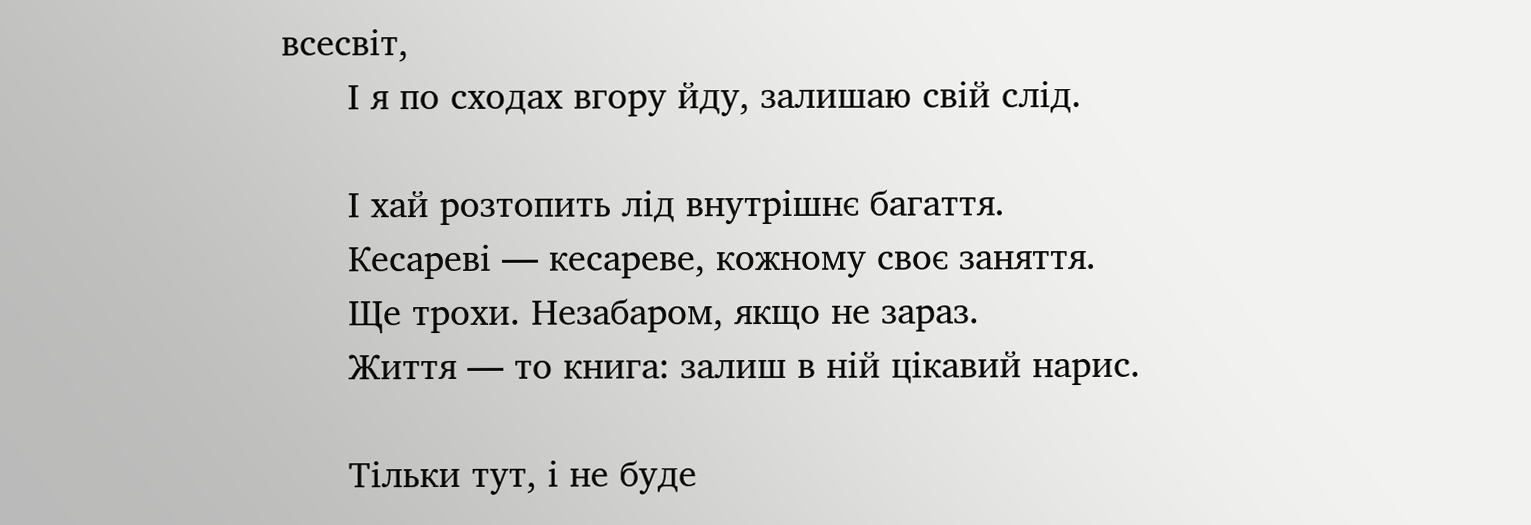всесвіт,
      І я по сходах вгору йду, залишаю свій слід.

      І хай розтопить лід внутрішнє багаття.
      Кесареві — кесареве, кожному своє заняття.
      Ще трохи. Незабаром, якщо не зараз.
      Життя — то книга: залиш в ній цікавий нарис.

      Тільки тут, і не буде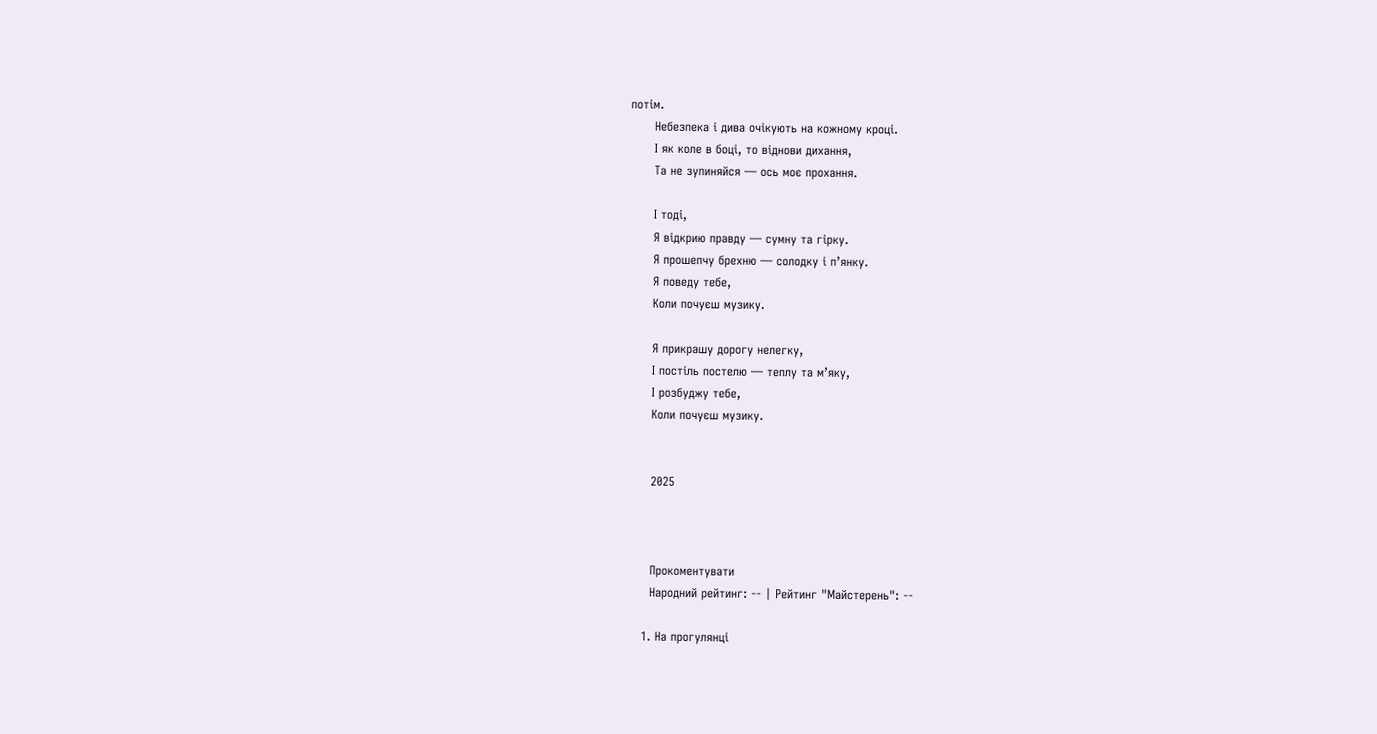потім.
      Небезпека і дива очікують на кожному кроці.
      І як коле в боці, то віднови дихання,
      Та не зупиняйся — ось моє прохання.

      І тоді,
      Я відкрию правду — сумну та гірку.
      Я прошепчу брехню — солодку і п’янку.
      Я поведу тебе,
      Коли почуєш музику.

      Я прикрашу дорогу нелегку,
      І постіль постелю — теплу та м’яку,
      І розбуджу тебе,
      Коли почуєш музику.


      2025



      Прокоментувати
      Народний рейтинг: -- | Рейтинг "Майстерень": --

    1. На прогулянці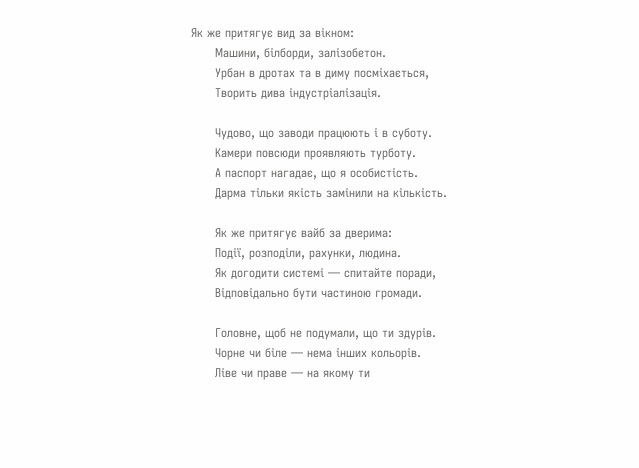Як же притягує вид за вікном:
      Машини, білборди, залізобетон.
      Урбан в дротах та в диму посміхається,
      Творить дива індустріалізація.

      Чудово, що заводи працюють і в суботу.
      Камери повсюди проявляють турботу.
      А паспорт нагадає, що я особистість.
      Дарма тільки якість замінили на кількість.

      Як же притягує вайб за дверима:
      Події, розподіли, рахунки, людина.
      Як догодити системі — спитайте поради,
      Відповідально бути частиною громади.

      Головне, щоб не подумали, що ти здурів.
      Чорне чи біле — нема інших кольорів.
      Ліве чи праве — на якому ти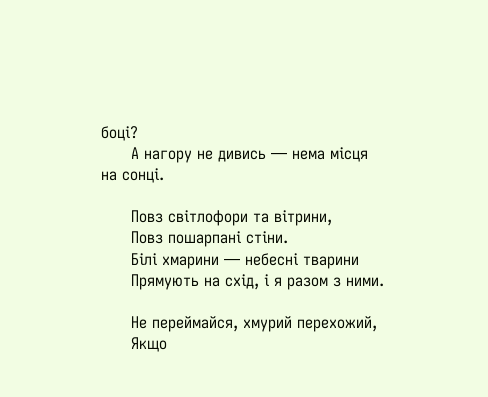боці?
      А нагору не дивись — нема місця на сонці.

      Повз світлофори та вітрини,
      Повз пошарпані стіни.
      Білі хмарини — небесні тварини
      Прямують на схід, і я разом з ними.

      Не переймайся, хмурий перехожий,
      Якщо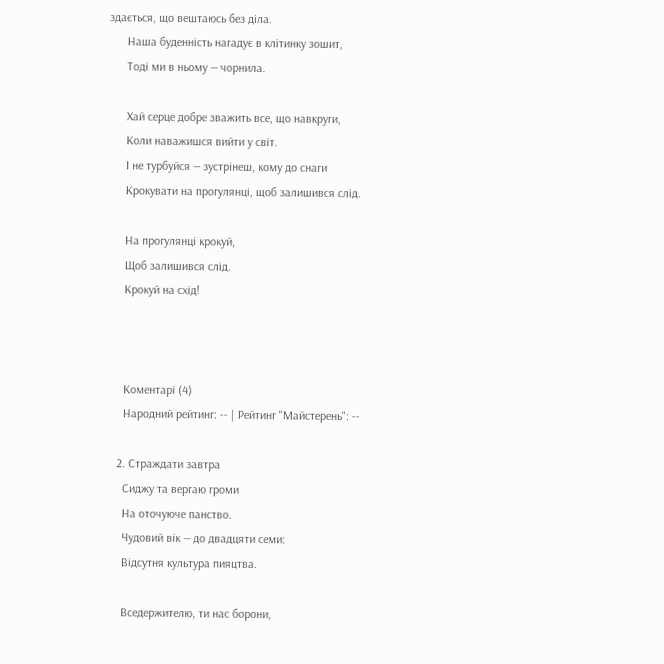здається, що вештаюсь без діла.
      Наша буденність нагадує в клітинку зошит,
      Тоді ми в ньому — чорнила.

      Хай серце добре зважить все, що навкруги,
      Коли наважишся вийти у світ.
      І не турбуйся — зустрінеш, кому до снаги
      Крокувати на прогулянці, щоб залишився слід.

      На прогулянці крокуй,
      Щоб залишився слід.
      Крокуй на схід!



      Коментарі (4)
      Народний рейтинг: -- | Рейтинг "Майстерень": --

    2. Страждати завтра
      Сиджу та вергаю громи
      На оточуюче панство.
      Чудовий вік — до двадцяти семи:
      Відсутня культура пияцтва.

      Вседержителю, ти нас борони,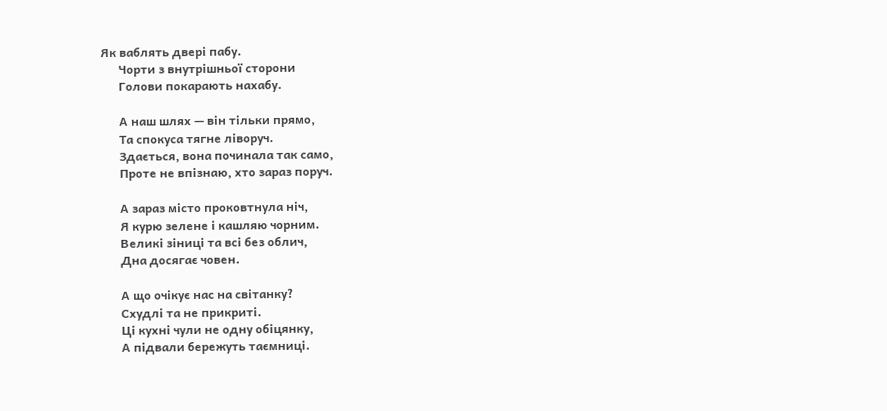Як ваблять двері пабу.
      Чорти з внутрішньої сторони
      Голови покарають нахабу.

      А наш шлях — він тільки прямо,
      Та спокуса тягне ліворуч.
      Здається, вона починала так само,
      Проте не впізнаю, хто зараз поруч.

      А зараз місто проковтнула ніч,
      Я курю зелене і кашляю чорним.
      Великі зіниці та всі без облич,
      Дна досягає човен.

      А що очікує нас на світанку?
      Схудлі та не прикриті.
      Ці кухні чули не одну обіцянку,
      А підвали бережуть таємниці.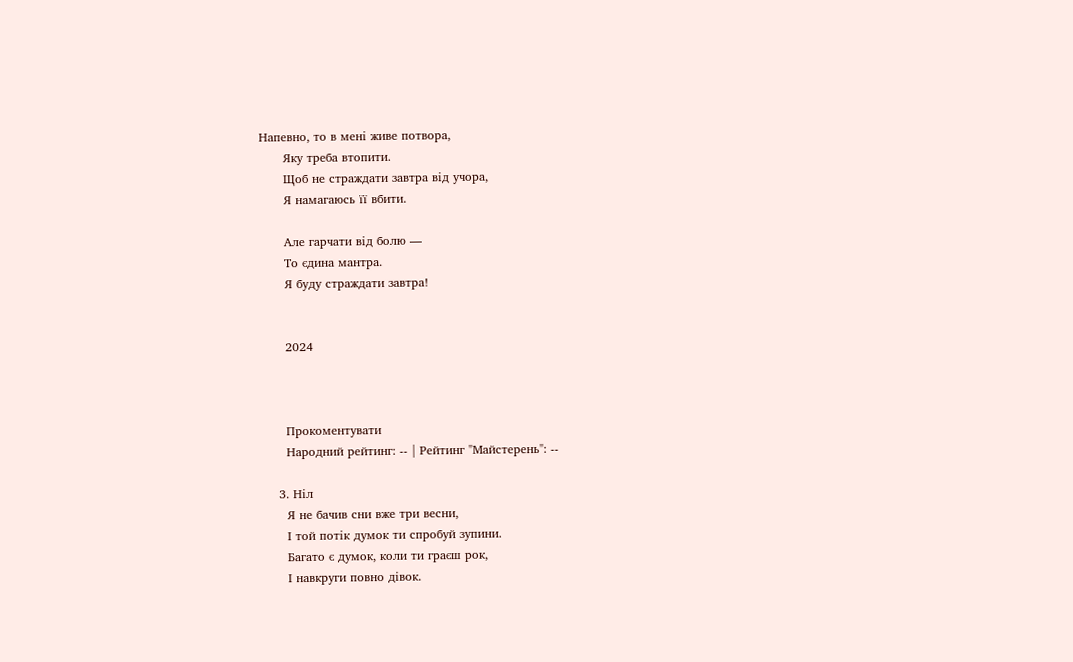Напевно, то в мені живе потвора,
      Яку треба втопити.
      Щоб не страждати завтра від учора,
      Я намагаюсь її вбити.

      Але гарчати від болю —
      То єдина мантра.
      Я буду страждати завтра!


      2024



      Прокоментувати
      Народний рейтинг: -- | Рейтинг "Майстерень": --

    3. Ніл
      Я не бачив сни вже три весни,
      І той потік думок ти спробуй зупини.
      Багато є думок, коли ти граєш рок,
      І навкруги повно дівок.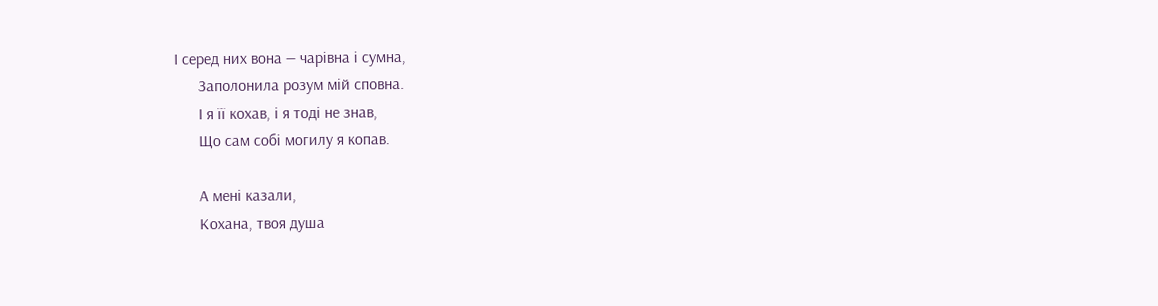І серед них вона — чарівна і сумна,
      Заполонила розум мій сповна.
      І я її кохав, і я тоді не знав,
      Що сам собі могилу я копав.

      А мені казали,
      Кохана, твоя душа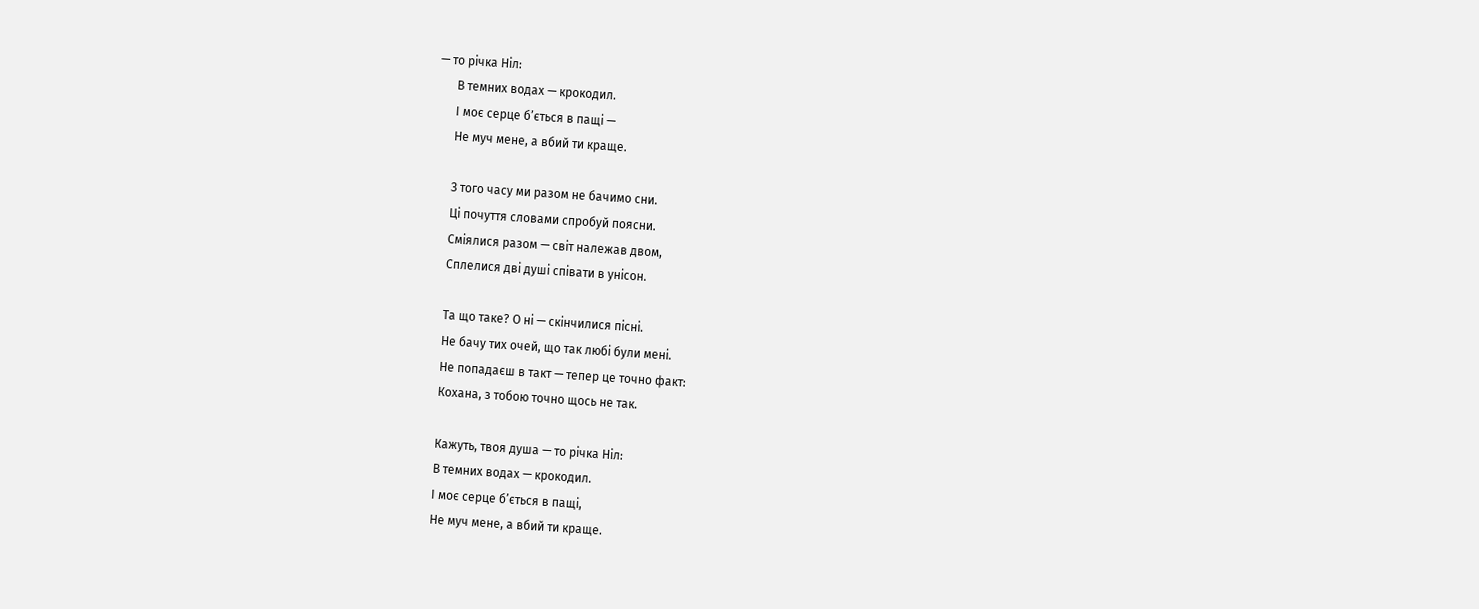— то річка Ніл:
      В темних водах — крокодил.
      І моє серце б’ється в пащі —
      Не муч мене, а вбий ти краще.

      З того часу ми разом не бачимо сни.
      Ці почуття словами спробуй поясни.
      Сміялися разом — світ належав двом,
      Сплелися дві душі співати в унісон.

      Та що таке? О ні — скінчилися пісні.
      Не бачу тих очей, що так любі були мені.
      Не попадаєш в такт — тепер це точно факт:
      Кохана, з тобою точно щось не так.

      Кажуть, твоя душа — то річка Ніл:
      В темних водах — крокодил.
      І моє серце б’ється в пащі,
      Не муч мене, а вбий ти краще.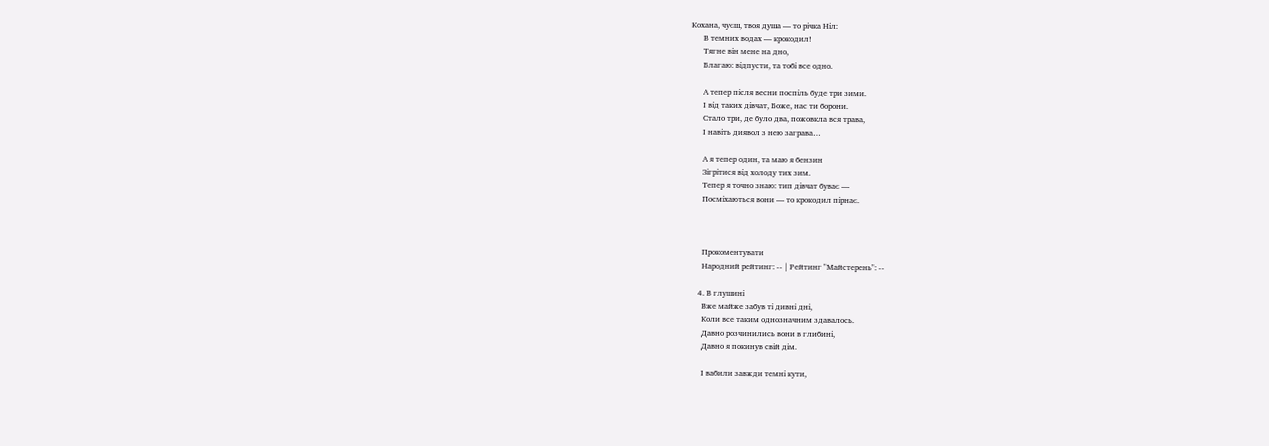Кохана, чуєш, твоя душа — то річка Ніл:
      В темних водах — крокодил!
      Тягне він мене на дно,
      Благаю: відпусти, та тобі все одно.

      А тепер після весни поспіль буде три зими.
      І від таких дівчат, Боже, нас ти борони.
      Стало три, де було два, пожовкла вся трава,
      І навіть диявол з нею заграва…

      А я тепер один, та маю я бензин
      Зігрітися від холоду тих зим.
      Тепер я точно знаю: тип дівчат буває —
      Посміхаються вони — то крокодил пірнає.



      Прокоментувати
      Народний рейтинг: -- | Рейтинг "Майстерень": --

    4. В глушині
      Вже майже забув ті дивні дні,
      Коли все таким однозначним здавалось.
      Давно розчинились вони в глибині,
      Давно я покинув свій дім.

      І вабили завжди темні кути,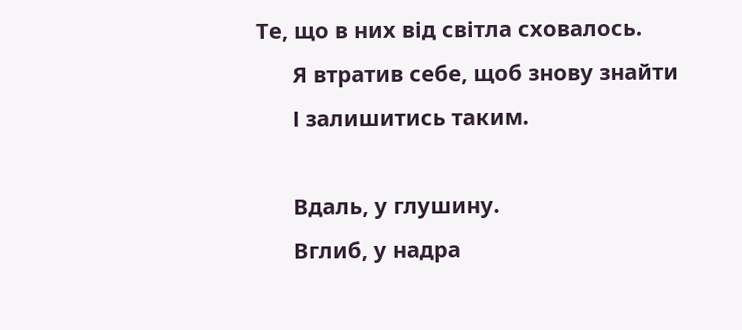Те, що в них від світла сховалось.
      Я втратив себе, щоб знову знайти
      І залишитись таким.

      Вдаль, у глушину.
      Вглиб, у надра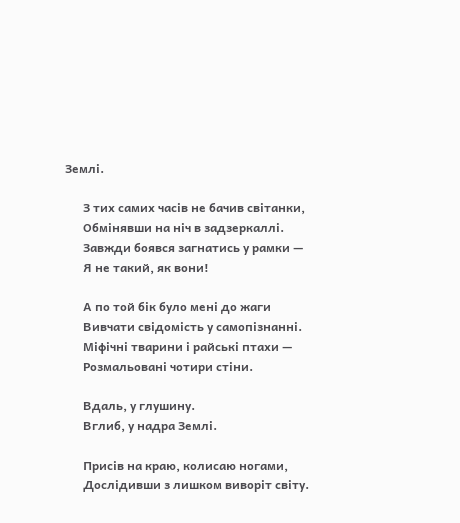Землі.

      З тих самих часів не бачив світанки,
      Обмінявши на ніч в задзеркаллі.
      Завжди боявся загнатись у рамки —
      Я не такий, як вони!

      А по той бік було мені до жаги
      Вивчати свідомість у самопізнанні.
      Міфічні тварини і райські птахи —
      Розмальовані чотири стіни.

      Вдаль, у глушину.
      Вглиб, у надра Землі.

      Присів на краю, колисаю ногами,
      Дослідивши з лишком виворіт світу.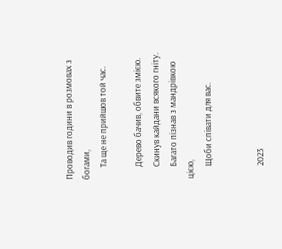Проводив години в розмовах з богами,
      Та ще не прийшов той час.

      Дерево бачив, обвите змією.
      Скинув кайдани всякого гніту.
      Багато пізнав з мандрівкою цією,
      Щоби співати для вас.


      2023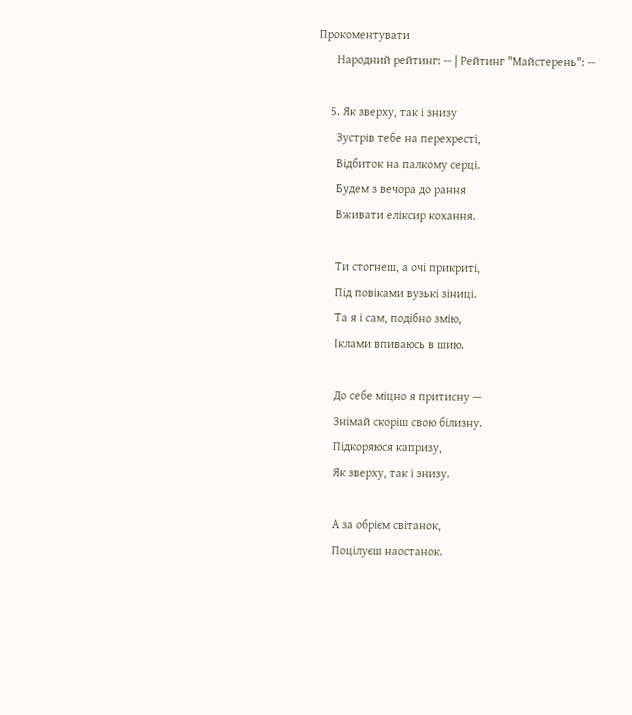Прокоментувати
      Народний рейтинг: -- | Рейтинг "Майстерень": --

    5. Як зверху, так і знизу
      Зустрів тебе на перехресті,
      Відбиток на палкому серці.
      Будем з вечора до рання
      Вживати еліксир кохання.

      Ти стогнеш, а очі прикриті,
      Під повіками вузькі зіниці.
      Та я і сам, подібно змію,
      Іклами впиваюсь в шию.

      До себе міцно я притисну —
      Знімай скоріш свою білизну.
      Підкоряюся капризу,
      Як зверху, так і знизу.

      А за обрієм світанок,
      Поцілуєш наостанок.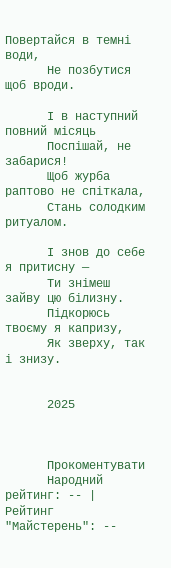Повертайся в темні води,
      Не позбутися щоб вроди.

      І в наступний повний місяць
      Поспішай, не забарися!
      Щоб журба раптово не спіткала,
      Стань солодким ритуалом.

      І знов до себе я притисну —
      Ти знімеш зайву цю білизну.
      Підкорюсь твоєму я капризу,
      Як зверху, так і знизу.


      2025



      Прокоментувати
      Народний рейтинг: -- | Рейтинг "Майстерень": --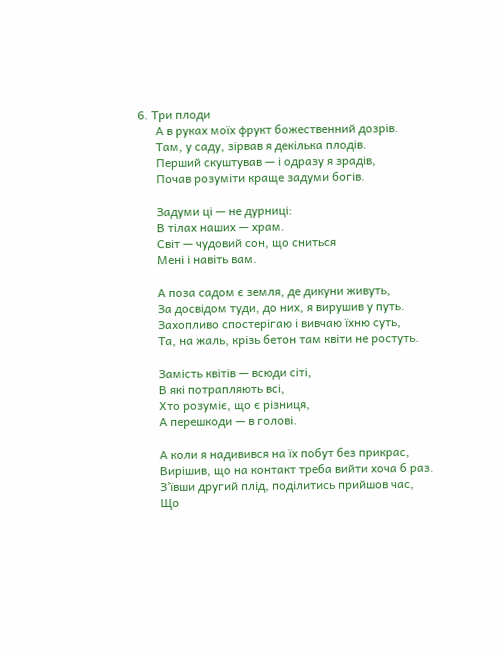6. Три плоди
      А в руках моїх фрукт божественний дозрів.
      Там, у саду, зірвав я декілька плодів.
      Перший скуштував — і одразу я зрадів,
      Почав розуміти краще задуми богів.

      Задуми ці — не дурниці:
      В тілах наших — храм.
      Світ — чудовий сон, що сниться
      Мені і навіть вам.

      А поза садом є земля, де дикуни живуть,
      За досвідом туди, до них, я вирушив у путь.
      Захопливо спостерігаю і вивчаю їхню суть,
      Та, на жаль, крізь бетон там квіти не ростуть.

      Замість квітів — всюди сіті,
      В які потрапляють всі,
      Хто розуміє, що є різниця,
      А перешкоди — в голові.

      А коли я надивився на їх побут без прикрас,
      Вирішив, що на контакт треба вийти хоча б раз.
      З’ївши другий плід, поділитись прийшов час,
      Що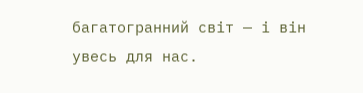багатогранний світ — і він увесь для нас.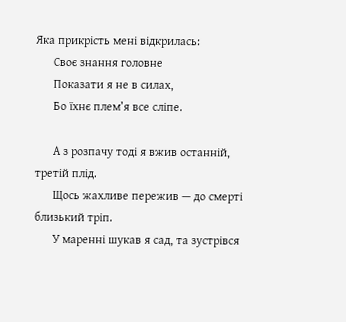Яка прикрість мені відкрилась:
      Своє знання головне
      Показати я не в силах,
      Бо їхнє плем’я все сліпе.

      А з розпачу тоді я вжив останній, третій плід.
      Щось жахливе пережив — до смерті близький тріп.
      У маренні шукав я сад, та зустрівся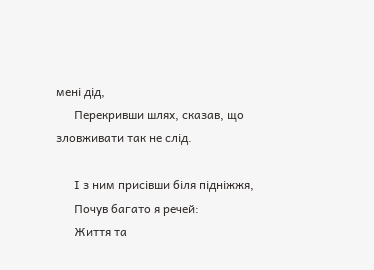мені дід,
      Перекривши шлях, сказав, що зловживати так не слід.

      І з ним присівши біля підніжжя,
      Почув багато я речей:
      Життя та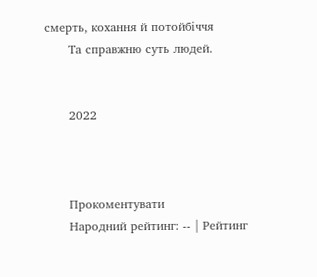смерть, кохання й потойбіччя
      Та справжню суть людей.


      2022



      Прокоментувати
      Народний рейтинг: -- | Рейтинг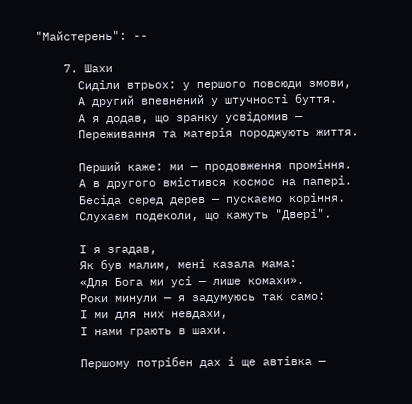"Майстерень": --

    7. Шахи
      Сиділи втрьох: у першого повсюди змови,
      А другий впевнений у штучності буття.
      А я додав, що зранку усвідомив —
      Переживання та матерія породжують життя.

      Перший каже: ми — продовження проміння.
      А в другого вмістився космос на папері.
      Бесіда серед дерев — пускаємо коріння.
      Слухаєм подеколи, що кажуть "Двері".

      І я згадав,
      Як був малим, мені казала мама:
      «Для Бога ми усі — лише комахи».
      Роки минули — я задумуюсь так само:
      І ми для них невдахи,
      І нами грають в шахи.

      Першому потрібен дах і ще автівка —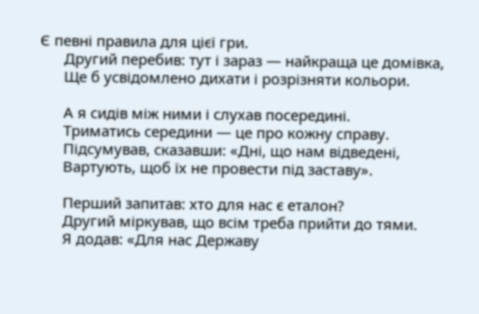Є певні правила для цієї гри.
      Другий перебив: тут і зараз — найкраща це домівка,
      Ще б усвідомлено дихати і розрізняти кольори.

      А я сидів між ними і слухав посередині.
      Триматись середини — це про кожну справу.
      Підсумував, сказавши: «Дні, що нам відведені,
      Вартують, щоб їх не провести під заставу».

      Перший запитав: хто для нас є еталон?
      Другий міркував, що всім треба прийти до тями.
      Я додав: «Для нас Державу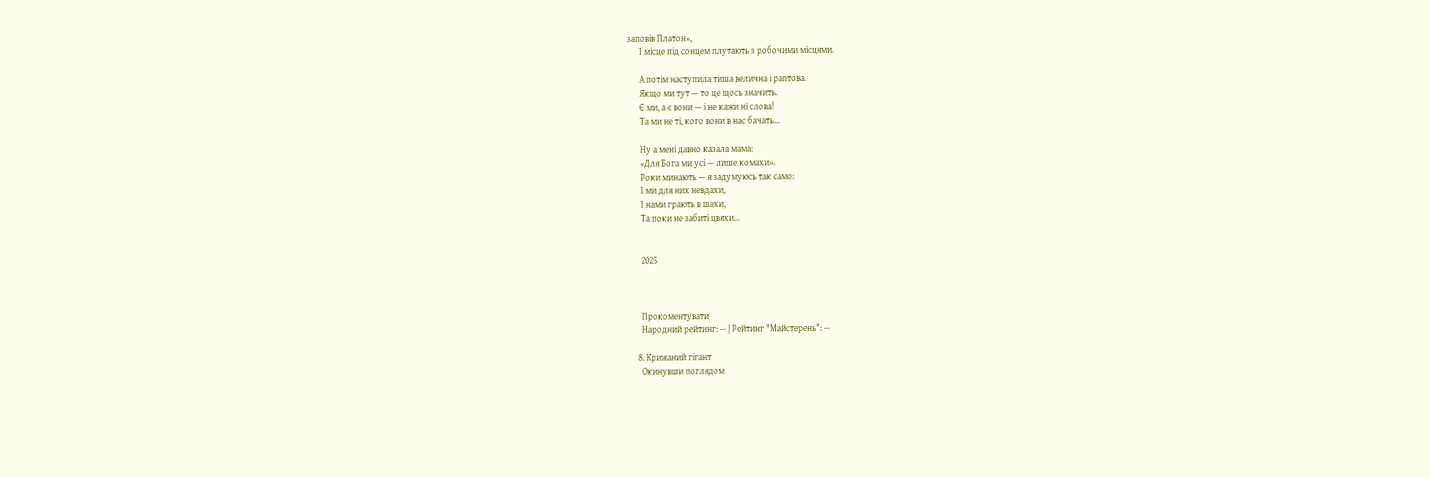заповів Платон»,
      І місце під сонцем плутають з робочими місцями.

      А потім наступила тиша велична і раптова.
      Якщо ми тут — то це щось значить.
      Є ми, а є вони — і не кажи ні слова!
      Та ми не ті, кого вони в нас бачать…

      Ну а мені давно казала мама:
      «Для Бога ми усі — лише комахи».
      Роки минають — я задумуюсь так само:
      І ми для них невдахи,
      І нами грають в шахи,
      Та поки не забиті цвяхи…


      2025



      Прокоментувати
      Народний рейтинг: -- | Рейтинг "Майстерень": --

    8. Крижаний гігант
      Окинувши поглядом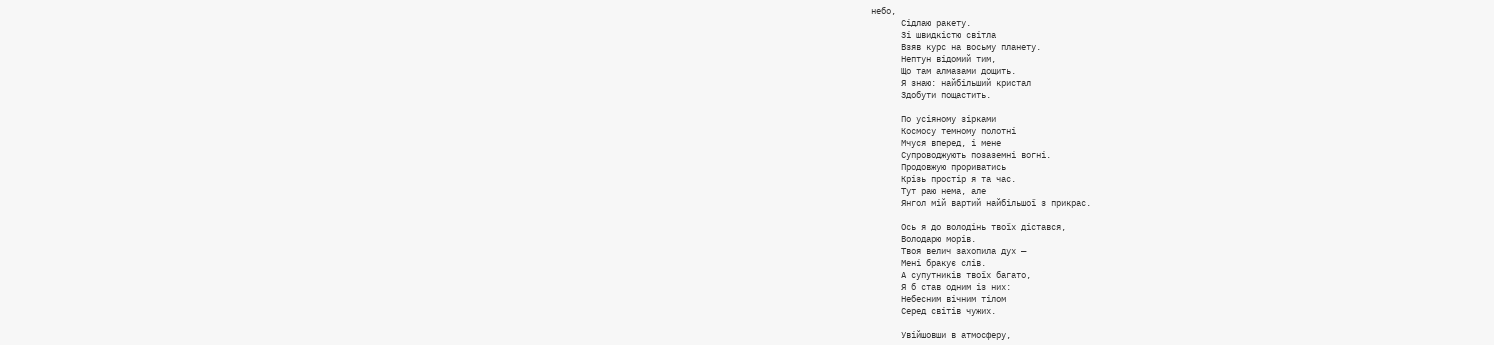небо,
      Сідлаю ракету.
      Зі швидкістю світла
      Взяв курс на восьму планету.
      Нептун відомий тим,
      Що там алмазами дощить.
      Я знаю: найбільший кристал
      Здобути пощастить.

      По усіяному зірками
      Космосу темному полотні
      Мчуся вперед, і мене
      Супроводжують позаземні вогні.
      Продовжую прориватись
      Крізь простір я та час.
      Тут раю нема, але
      Янгол мій вартий найбільшої з прикрас.

      Ось я до володінь твоїх дістався,
      Володарю морів.
      Твоя велич захопила дух —
      Мені бракує слів.
      А супутників твоїх багато,
      Я б став одним із них:
      Небесним вічним тілом
      Серед світів чужих.

      Увійшовши в атмосферу,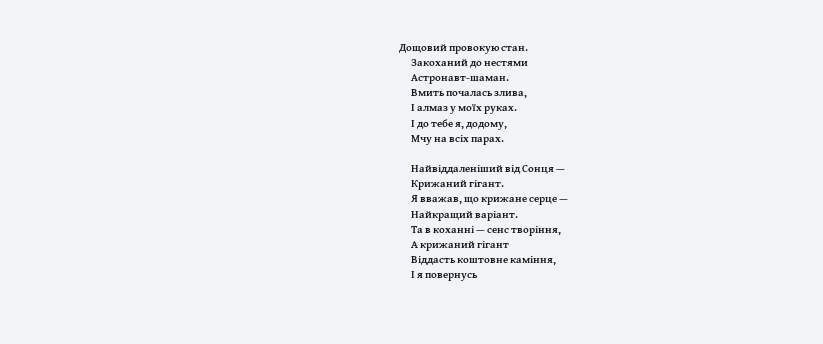Дощовий провокую стан.
      Закоханий до нестями
      Астронавт-шаман.
      Вмить почалась злива,
      І алмаз у моїх руках.
      І до тебе я, додому,
      Мчу на всіх парах.

      Найвіддаленіший від Сонця —
      Крижаний гігант.
      Я вважав, що крижане серце —
      Найкращий варіант.
      Та в коханні — сенс творіння,
      А крижаний гігант
      Віддасть коштовне каміння,
      І я повернусь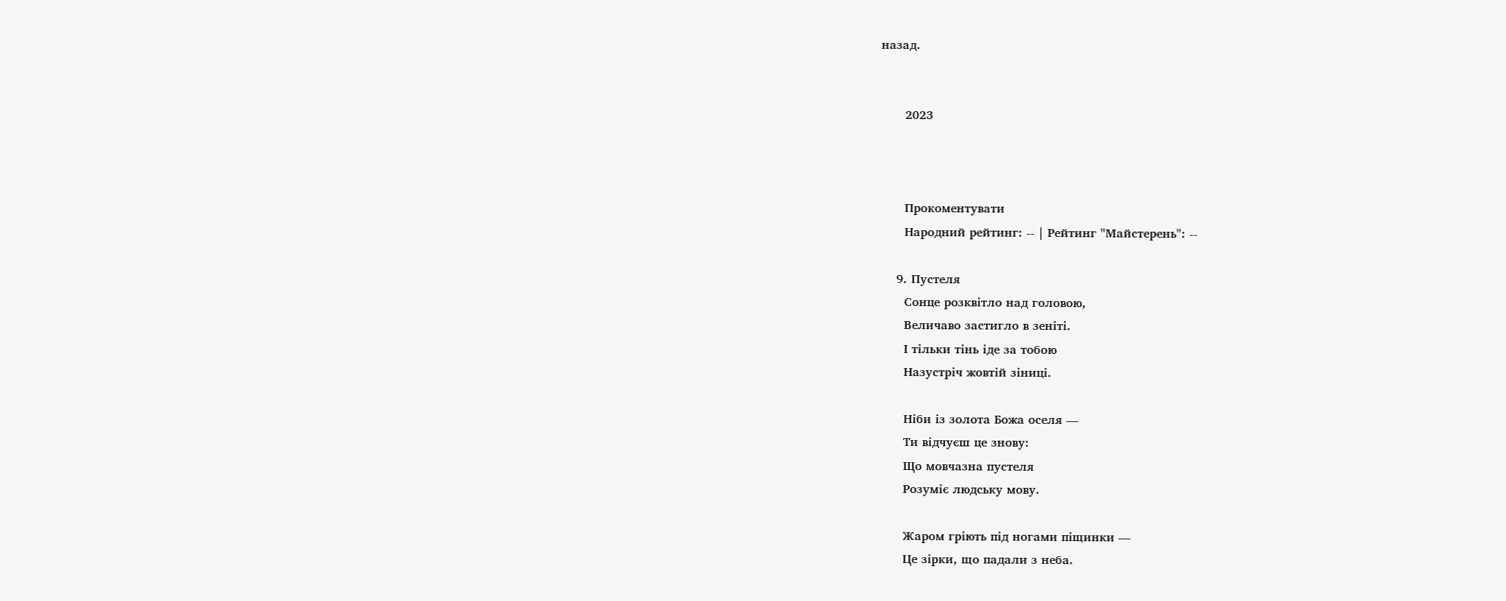назад.


      2023



      Прокоментувати
      Народний рейтинг: -- | Рейтинг "Майстерень": --

    9. Пустеля
      Сонце розквітло над головою,
      Величаво застигло в зеніті.
      І тільки тінь іде за тобою
      Назустріч жовтій зіниці.

      Ніби із золота Божа оселя —
      Ти відчуєш це знову:
      Що мовчазна пустеля
      Розуміє людську мову.

      Жаром гріють під ногами піщинки —
      Це зірки, що падали з неба.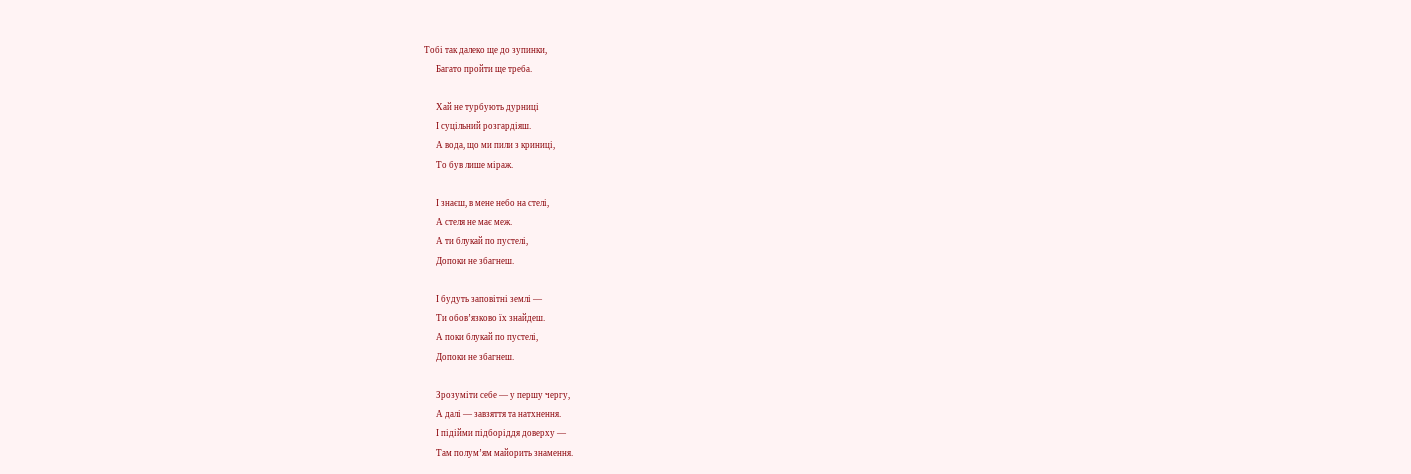Тобі так далеко ще до зупинки,
      Багато пройти ще треба.

      Хай не турбують дурниці
      І суцільний розгардіяш.
      А вода, що ми пили з криниці,
      То був лише міраж.

      І знаєш, в мене небо на стелі,
      А стеля не має меж.
      А ти блукай по пустелі,
      Допоки не збагнеш.

      І будуть заповітні землі —
      Ти обов’язково їх знайдеш.
      А поки блукай по пустелі,
      Допоки не збагнеш.

      Зрозуміти себе — у першу чергу,
      А далі — завзяття та натхнення.
      І підійми підборіддя доверху —
      Там полум’ям майорить знамення.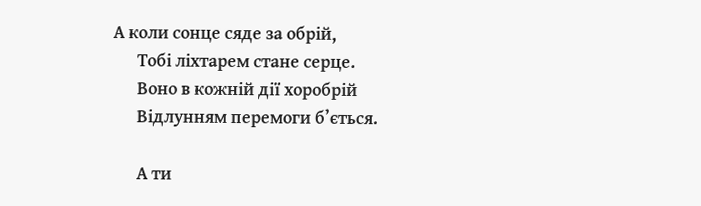А коли сонце сяде за обрій,
      Тобі ліхтарем стане серце.
      Воно в кожній дії хоробрій
      Відлунням перемоги б’ється.

      А ти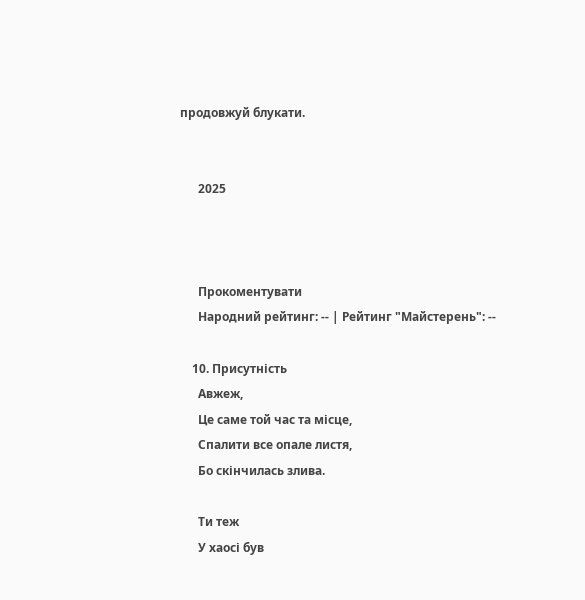продовжуй блукати.


      2025



      Прокоментувати
      Народний рейтинг: -- | Рейтинг "Майстерень": --

    10. Присутність
      Авжеж,
      Це саме той час та місце,
      Спалити все опале листя,
      Бо скінчилась злива.

      Ти теж
      У хаосі був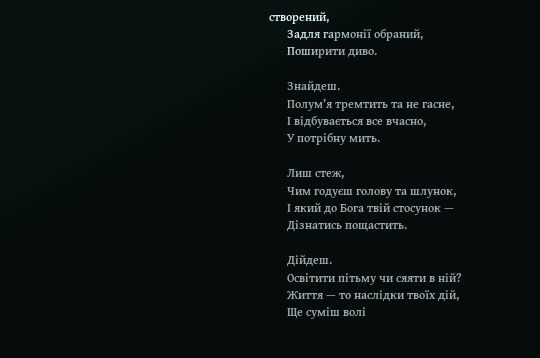створений,
      Задля гармонії обраний,
      Поширити диво.

      Знайдеш.
      Полум’я тремтить та не гасне,
      І відбувається все вчасно,
      У потрібну мить.

      Лиш стеж,
      Чим годуєш голову та шлунок,
      І який до Бога твій стосунок —
      Дізнатись пощастить.

      Дійдеш.
      Освітити пітьму чи сяяти в ній?
      Життя — то наслідки твоїх дій,
      Ще суміш волі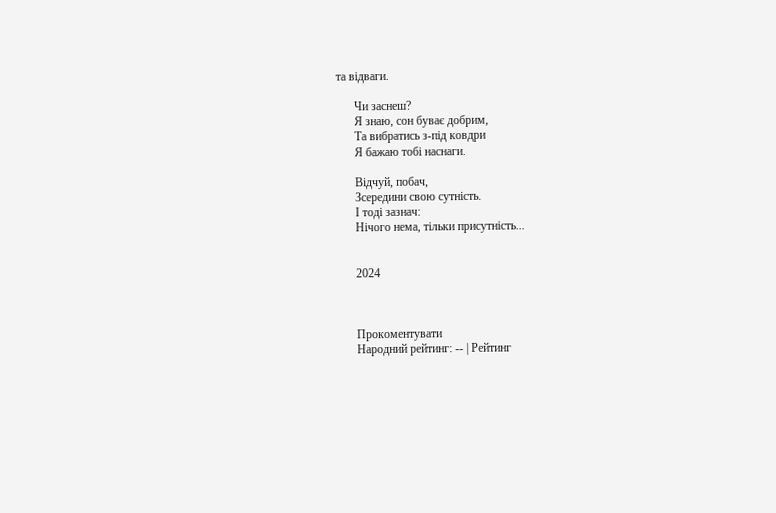та відваги.

      Чи заснеш?
      Я знаю, сон буває добрим,
      Та вибратись з-під ковдри
      Я бажаю тобі наснаги.

      Відчуй, побач,
      Зсередини свою сутність.
      І тоді зазнач:
      Нічого нема, тільки присутність...


      2024



      Прокоментувати
      Народний рейтинг: -- | Рейтинг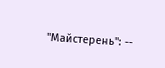"Майстерень": --